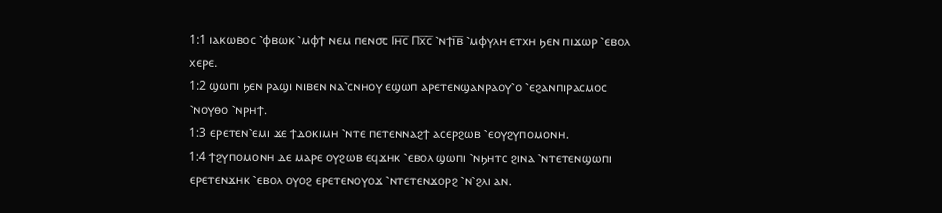1:1 ⲓⲁⲕⲱⲃⲟⲥ ⳿ⲫⲃⲱⲕ ⳿ⲙⲫϯ ⲛⲉⲙ ⲡⲉⲛ⳪ Ⲓⲏ̅ⲥ̅ Ⲡⲭ̅ⲥ̅ ⳿ⲛϯⲓ̅ⲃ̅ ⳿ⲙⲫⲩⲗⲏ ⲉⲧⲭⲏ ϧⲉⲛ ⲡⲓϫⲱⲣ ⳿ⲉⲃⲟⲗ ⲭⲉⲣⲉ.
1:2 ϣⲱⲡⲓ ϧⲉⲛ ⲣⲁϣⲓ ⲛⲓⲃⲉⲛ ⲛⲁ⳿ⲥⲛⲏⲟⲩ ⲉϣⲱⲡ ⲁⲣⲉⲧⲉⲛϣⲁⲛⲣⲁⲟⲩ⳿ⲟ ⳿ⲉϩⲁⲛⲡⲓⲣⲁⲥⲙⲟⲥ ⳿ⲛⲟⲩⲑⲟ ⳿ⲛⲣⲏϯ.
1:3 ⲉⲣⲉⲧⲉⲛ⳿ⲉⲙⲓ ϫⲉ ϯⲇⲟⲕⲓⲙⲏ ⳿ⲛⲧⲉ ⲡⲉⲧⲉⲛⲛⲁϩϯ ⲁⲥⲉⲣϩⲱⲃ ⳿ⲉⲟⲩϩⲩⲡⲟⲙⲟⲛⲏ.
1:4 ϯϩⲩⲡⲟⲙⲟⲛⲏ ⲇⲉ ⲙⲁⲣⲉ ⲟⲩϩⲱⲃ ⲉϥϫⲏⲕ ⳿ⲉⲃⲟⲗ ϣⲱⲡⲓ ⳿ⲛϧⲏⲧⲥ ϩⲓⲛⲁ ⳿ⲛⲧⲉⲧⲉⲛϣⲱⲡⲓ ⲉⲣⲉⲧⲉⲛϫⲏⲕ ⳿ⲉⲃⲟⲗ ⲟⲩⲟϩ ⲉⲣⲉⲧⲉⲛⲟⲩⲟϫ ⳿ⲛⲧⲉⲧⲉⲛϫⲟⲣϩ ⳿ⲛ⳿ϩⲗⲓ ⲁⲛ.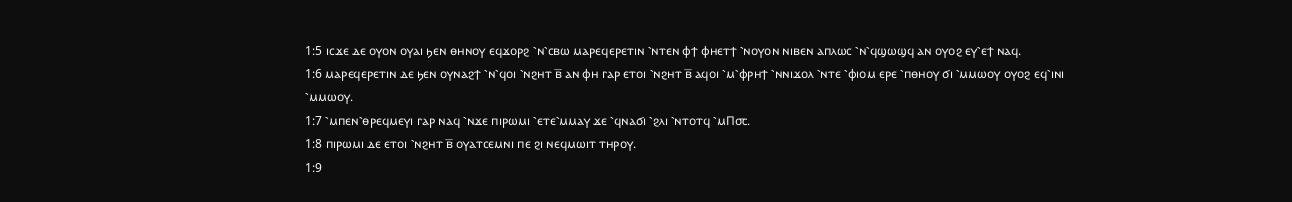1:5 ⲓⲥϫⲉ ⲇⲉ ⲟⲩⲟⲛ ⲟⲩⲁⲓ ϧⲉⲛ ⲑⲏⲛⲟⲩ ⲉϥϫⲟⲣϩ ⳿ⲛ⳿ⲥⲃⲱ ⲙⲁⲣⲉϥⲉⲣⲉⲧⲓⲛ ⳿ⲛⲧⲉⲛ ⲫϯ ⲫⲏⲉⲧϯ ⳿ⲛⲟⲩⲟⲛ ⲛⲓⲃⲉⲛ ⲁⲡⲗⲱⲥ ⳿ⲛ⳿ϥϣⲱϣϥ ⲁⲛ ⲟⲩⲟϩ ⲉⲩ⳿ⲉϯ ⲛⲁϥ.
1:6 ⲙⲁⲣⲉϥⲉⲣⲉⲧⲓⲛ ⲇⲉ ϧⲉⲛ ⲟⲩⲛⲁϩϯ ⳿ⲛ⳿ϥⲟⲓ ⳿ⲛϩⲏⲧ ⲃ̅ ⲁⲛ ⲫⲏ ⲅⲁⲣ ⲉⲧⲟⲓ ⳿ⲛϩⲏⲧ ⲃ̅ ⲁϥⲟⲓ ⳿ⲙ⳿ⲫⲣⲏϯ ⳿ⲛⲛⲓϫⲟⲗ ⳿ⲛⲧⲉ ⳿ⲫⲓⲟⲙ ⲉⲣⲉ ⳿ⲡⲑⲏⲟⲩ ϭⲓ ⳿ⲙⲙⲱⲟⲩ ⲟⲩⲟϩ ⲉϥ⳿ⲓⲛⲓ ⳿ⲙⲙⲱⲟⲩ.
1:7 ⳿ⲙⲡⲉⲛ⳿ⲑⲣⲉϥⲙⲉⲩⲓ ⲅⲁⲣ ⲛⲁϥ ⳿ⲛϫⲉ ⲡⲓⲣⲱⲙⲓ ⳿ⲉⲧⲉ⳿ⲙⲙⲁⲩ ϫⲉ ⳿ϥⲛⲁϭⲓ ⳿ϩⲗⲓ ⳿ⲛⲧⲟⲧϥ ⳿ⲙⲠ⳪.
1:8 ⲡⲓⲣⲱⲙⲓ ⲇⲉ ⲉⲧⲟⲓ ⳿ⲛϩⲏⲧ ⲃ̅ ⲟⲩⲁⲧⲥⲉⲙⲛⲓ ⲡⲉ ϩⲓ ⲛⲉϥⲙⲱⲓⲧ ⲧⲏⲣⲟⲩ.
1:9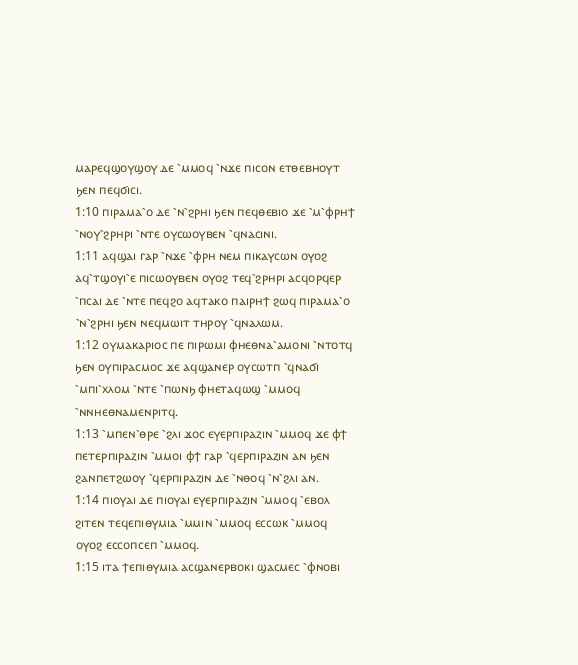ⲙⲁⲣⲉϥϣⲟⲩϣⲟⲩ ⲇⲉ ⳿ⲙⲙⲟϥ ⳿ⲛϫⲉ ⲡⲓⲥⲟⲛ ⲉⲧⲑⲉⲃⲏⲟⲩⲧ ϧⲉⲛ ⲡⲉϥϭⲓⲥⲓ.
1:10 ⲡⲓⲣⲁⲙⲁ⳿ⲟ ⲇⲉ ⳿ⲛ⳿ϩⲣⲏⲓ ϧⲉⲛ ⲡⲉϥⲑⲉⲃⲓⲟ ϫⲉ ⳿ⲙ⳿ⲫⲣⲏϯ ⳿ⲛⲟⲩ⳿ϩⲣⲏⲣⲓ ⳿ⲛⲧⲉ ⲟⲩⲥⲱⲟⲩⲃⲉⲛ ⳿ϥⲛⲁⲥⲓⲛⲓ.
1:11 ⲁϥϣⲁⲓ ⲅⲁⲣ ⳿ⲛϫⲉ ⳿ⲫⲣⲏ ⲛⲉⲙ ⲡⲓⲕⲁⲩⲥⲱⲛ ⲟⲩⲟϩ ⲁϥ⳿ⲧϣⲟⲩⲓ⳿ⲉ ⲡⲓⲥⲱⲟⲩⲃⲉⲛ ⲟⲩⲟϩ ⲧⲉϥ⳿ϩⲣⲏⲣⲓ ⲁⲥϥⲟⲣϥⲉⲣ ⳿ⲡⲥⲁⲓ ⲇⲉ ⳿ⲛⲧⲉ ⲡⲉϥϩⲟ ⲁϥⲧⲁⲕⲟ ⲡⲁⲓⲣⲏϯ ϩⲱϥ ⲡⲓⲣⲁⲙⲁ⳿ⲟ ⳿ⲛ⳿ϩⲣⲏⲓ ϧⲉⲛ ⲛⲉϥⲙⲱⲓⲧ ⲧⲏⲣⲟⲩ ⳿ϥⲛⲁⲗⲱⲙ.
1:12 ⲟⲩⲙⲁⲕⲁⲣⲓⲟⲥ ⲡⲉ ⲡⲓⲣⲱⲙⲓ ⲫⲏⲉⲑⲛⲁ⳿ⲁⲙⲟⲛⲓ ⳿ⲛⲧⲟⲧϥ ϧⲉⲛ ⲟⲩⲡⲓⲣⲁⲥⲙⲟⲥ ϫⲉ ⲁϥϣⲁⲛⲉⲣ ⲟⲩⲥⲱⲧⲡ ⳿ϥⲛⲁϭⲓ ⳿ⲙⲡⲓ⳿ⲭⲗⲟⲙ ⳿ⲛⲧⲉ ⳿ⲡⲱⲛϧ ⲫⲏⲉⲧⲁϥⲱϣ ⳿ⲙⲙⲟϥ ⳿ⲛⲛⲏⲉⲑⲛⲁⲙⲉⲛⲣⲓⲧϥ.
1:13 ⳿ⲙⲡⲉⲛ⳿ⲑⲣⲉ ⳿ϩⲗⲓ ϫⲟⲥ ⲉⲩⲉⲣⲡⲓⲣⲁⲍⲓⲛ ⳿ⲙⲙⲟϥ ϫⲉ ⲫϯ ⲡⲉⲧⲉⲣⲡⲓⲣⲁⲍⲓⲛ ⳿ⲙⲙⲟⲓ ⲫϯ ⲅⲁⲣ ⳿ϥⲉⲣⲡⲓⲣⲁⲍⲓⲛ ⲁⲛ ϧⲉⲛ ϩⲁⲛⲡⲉⲧϩⲱⲟⲩ ⳿ϥⲉⲣⲡⲓⲣⲁⲍⲓⲛ ⲇⲉ ⳿ⲛⲑⲟϥ ⳿ⲛ⳿ϩⲗⲓ ⲁⲛ.
1:14 ⲡⲓⲟⲩⲁⲓ ⲇⲉ ⲡⲓⲟⲩⲁⲓ ⲉⲩⲉⲣⲡⲓⲣⲁⲍⲓⲛ ⳿ⲙⲙⲟϥ ⳿ⲉⲃⲟⲗ ϩⲓⲧⲉⲛ ⲧⲉϥⲉⲡⲓⲑⲩⲙⲓⲁ ⳿ⲙⲙⲓⲛ ⳿ⲙⲙⲟϥ ⲉⲥⲥⲱⲕ ⳿ⲙⲙⲟϥ ⲟⲩⲟϩ ⲉⲥⲥⲟⲡⲥⲉⲡ ⳿ⲙⲙⲟϥ.
1:15 ⲓⲧⲁ ϯⲉⲡⲓⲑⲩⲙⲓⲁ ⲁⲥϣⲁⲛⲉⲣⲃⲟⲕⲓ ϣⲁⲥⲙⲉⲥ ⳿ⲫⲛⲟⲃⲓ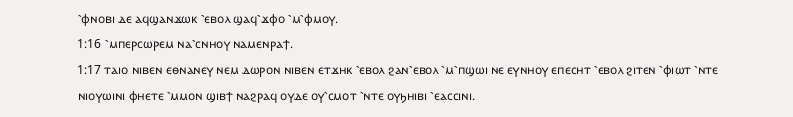⳿ⲫⲛⲟⲃⲓ ⲇⲉ ⲁϥϣⲁⲛϫⲱⲕ ⳿ⲉⲃⲟⲗ ϣⲁϥ⳿ϫⲫⲟ ⳿ⲙ⳿ⲫⲙⲟⲩ.
1:16 ⳿ⲙⲡⲉⲣⲥⲱⲣⲉⲙ ⲛⲁ⳿ⲥⲛⲏⲟⲩ ⲛⲁⲙⲉⲛⲣⲁϯ.
1:17 ⲧⲁⲓⲟ ⲛⲓⲃⲉⲛ ⲉⲑⲛⲁⲛⲉⲩ ⲛⲉⲙ ⲇⲱⲣⲟⲛ ⲛⲓⲃⲉⲛ ⲉⲧϫⲏⲕ ⳿ⲉⲃⲟⲗ ϩⲁⲛ⳿ⲉⲃⲟⲗ ⳿ⲙ⳿ⲡϣⲱⲓ ⲛⲉ ⲉⲩⲛⲏⲟⲩ ⲉⲡⲉⲥⲏⲧ ⳿ⲉⲃⲟⲗ ϩⲓⲧⲉⲛ ⳿ⲫⲓⲱⲧ ⳿ⲛⲧⲉ ⲛⲓⲟⲩⲱⲓⲛⲓ ⲫⲏⲉⲧⲉ ⳿ⲙⲙⲟⲛ ϣⲓⲃϯ ⲛⲁϩⲣⲁϥ ⲟⲩⲇⲉ ⲟⲩ⳿ⲥⲙⲟⲧ ⳿ⲛⲧⲉ ⲟⲩϧⲏⲓⲃⲓ ⳿ⲉⲁⲥⲥⲓⲛⲓ.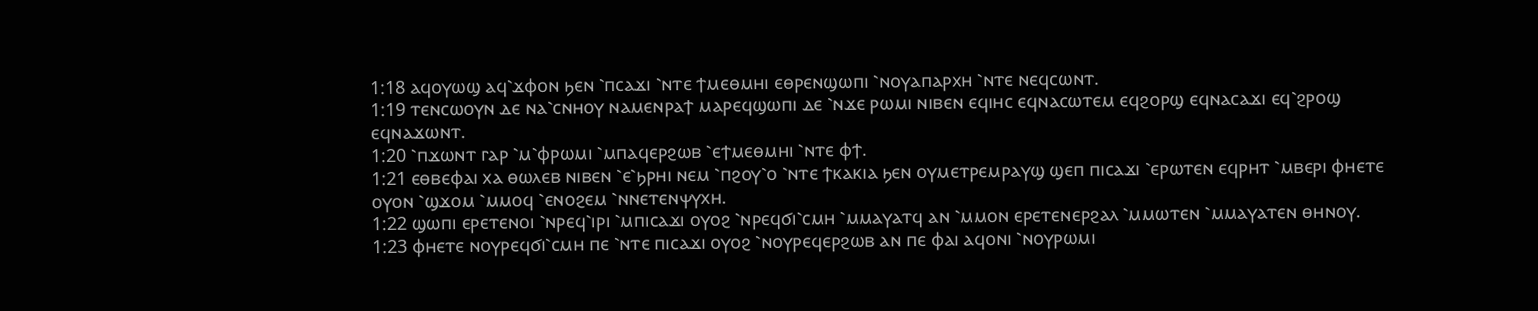1:18 ⲁϥⲟⲩⲱϣ ⲁϥ⳿ϫⲫⲟⲛ ϧⲉⲛ ⳿ⲡⲥⲁϫⲓ ⳿ⲛⲧⲉ ϯⲙⲉⲑⲙⲏⲓ ⲉⲑⲣⲉⲛϣⲱⲡⲓ ⳿ⲛⲟⲩⲁⲡⲁⲣⲭⲏ ⳿ⲛⲧⲉ ⲛⲉϥⲥⲱⲛⲧ.
1:19 ⲧⲉⲛⲥⲱⲟⲩⲛ ⲇⲉ ⲛⲁ⳿ⲥⲛⲏⲟⲩ ⲛⲁⲙⲉⲛⲣⲁϯ ⲙⲁⲣⲉϥϣⲱⲡⲓ ⲇⲉ ⳿ⲛϫⲉ ⲣⲱⲙⲓ ⲛⲓⲃⲉⲛ ⲉϥⲓⲏⲥ ⲉϥⲛⲁⲥⲱⲧⲉⲙ ⲉϥϩⲟⲣϣ ⲉϥⲛⲁⲥⲁϫⲓ ⲉϥ⳿ϩⲣⲟϣ ⲉϥⲛⲁϫⲱⲛⲧ.
1:20 ⳿ⲡϫⲱⲛⲧ ⲅⲁⲣ ⳿ⲙ⳿ⲫⲣⲱⲙⲓ ⳿ⲙⲡⲁϥⲉⲣϩⲱⲃ ⳿ⲉϯⲙⲉⲑⲙⲏⲓ ⳿ⲛⲧⲉ ⲫϯ.
1:21 ⲉⲑⲃⲉⲫⲁⲓ ⲭⲁ ⲑⲱⲗⲉⲃ ⲛⲓⲃⲉⲛ ⳿ⲉ⳿ϧⲣⲏⲓ ⲛⲉⲙ ⳿ⲡϩⲟⲩ⳿ⲟ ⳿ⲛⲧⲉ ϯⲕⲁⲕⲓⲁ ϧⲉⲛ ⲟⲩⲙⲉⲧⲣⲉⲙⲣⲁⲩϣ ϣⲉⲡ ⲡⲓⲥⲁϫⲓ ⳿ⲉⲣⲱⲧⲉⲛ ⲉϥⲣⲏⲧ ⳿ⲙⲃⲉⲣⲓ ⲫⲏⲉⲧⲉ ⲟⲩⲟⲛ ⳿ϣϫⲟⲙ ⳿ⲙⲙⲟϥ ⳿ⲉⲛⲟϩⲉⲙ ⳿ⲛⲛⲉⲧⲉⲛⲯⲩⲭⲏ.
1:22 ϣⲱⲡⲓ ⲉⲣⲉⲧⲉⲛⲟⲓ ⳿ⲛⲣⲉϥ⳿ⲓⲣⲓ ⳿ⲙⲡⲓⲥⲁϫⲓ ⲟⲩⲟϩ ⳿ⲛⲣⲉϥϭⲓ⳿ⲥⲙⲏ ⳿ⲙⲙⲁⲩⲁⲧϥ ⲁⲛ ⳿ⲙⲙⲟⲛ ⲉⲣⲉⲧⲉⲛⲉⲣϩⲁⲗ ⳿ⲙⲙⲱⲧⲉⲛ ⳿ⲙⲙⲁⲩⲁⲧⲉⲛ ⲑⲏⲛⲟⲩ.
1:23 ⲫⲏⲉⲧⲉ ⲛⲟⲩⲣⲉϥϭⲓ⳿ⲥⲙⲏ ⲡⲉ ⳿ⲛⲧⲉ ⲡⲓⲥⲁϫⲓ ⲟⲩⲟϩ ⳿ⲛⲟⲩⲣⲉϥⲉⲣϩⲱⲃ ⲁⲛ ⲡⲉ ⲫⲁⲓ ⲁϥⲟⲛⲓ ⳿ⲛⲟⲩⲣⲱⲙⲓ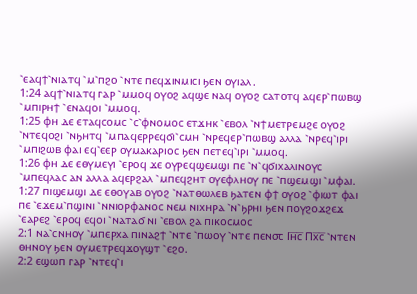⳿ⲉⲁϥϯ⳿ⲛⲓⲁⲧϥ ⳿ⲙ⳿ⲡϩⲟ ⳿ⲛⲧⲉ ⲡⲉϥϫⲓⲛⲙⲓⲥⲓ ϧⲉⲛ ⲟⲩⲓⲁⲗ.
1:24 ⲁϥϯ⳿ⲛⲓⲁⲧϥ ⲅⲁⲣ ⳿ⲙⲙⲟϥ ⲟⲩⲟϩ ⲁϥϣⲉ ⲛⲁϥ ⲟⲩⲟϩ ⲥⲁⲧⲟⲧϥ ⲁϥⲉⲣ⳿ⲡⲱⲃϣ ⳿ⲙⲡⲓⲣⲏϯ ⳿ⲉⲛⲁϥⲟⲓ ⳿ⲙⲙⲟϥ.
1:25 ⲫⲏ ⲇⲉ ⲉⲧⲁϥⲥⲟⲙⲥ ⳿ⲥ⳿ⲫⲛⲟⲙⲟⲥ ⲉⲧϫⲏⲕ ⳿ⲉⲃⲟⲗ ⳿ⲛϯⲙⲉⲧⲣⲉⲙϩⲉ ⲟⲩⲟϩ ⳿ⲛⲧⲉϥⲟϩⲓ ⳿ⲛϧⲏⲧϥ ⳿ⲙⲡⲁϥⲉⲣⲣⲉϥϭⲓ⳿ⲥⲙⲏ ⳿ⲛⲣⲉϥⲉⲣ⳿ⲡⲱⲃϣ ⲁⲗⲗⲁ ⳿ⲛⲣⲉϥ⳿ⲓⲣⲓ ⳿ⲙⲡⲓϩⲱⲃ ⲫⲁⲓ ⲉϥ⳿ⲉⲉⲣ ⲟⲩⲙⲁⲕⲁⲣⲓⲟⲥ ϧⲉⲛ ⲡⲉⲧⲉϥ⳿ⲓⲣⲓ ⳿ⲙⲙⲟϥ.
1:26 ⲫⲏ ⲇⲉ ⲉⲑⲩⲙⲉⲩⲓ ⳿ⲉⲣⲟϥ ϫⲉ ⲟⲩⲣⲉϥϣⲉⲙϣⲓ ⲡⲉ ⳿ⲛ⳿ϥϭⲓⲭⲁⲗⲓⲛⲟⲩⲥ ⳿ⲙⲡⲉϥⲗⲁⲥ ⲁⲛ ⲁⲗⲗⲁ ⲁϥⲉⲣϩⲁⲗ ⳿ⲙⲡⲉϥϩⲏⲧ ⲟⲩⲉⲫⲗⲏⲟⲩ ⲡⲉ ⳿ⲡϣⲉⲙϣⲓ ⳿ⲙⲫⲁⲓ.
1:27 ⲡⲓϣⲉⲙϣⲓ ⲇⲉ ⲉⲑⲟⲩⲁⲃ ⲟⲩⲟϩ ⳿ⲛⲁⲧⲑⲱⲗⲉⲃ ϧⲁⲧⲉⲛ ⲫϯ ⲟⲩⲟϩ ⳿ⲫⲓⲱⲧ ⲫⲁⲓ ⲡⲉ ⳿ⲉϫⲉⲙ⳿ⲡϣⲓⲛⲓ ⳿ⲛⲛⲓⲟⲣⲫⲁⲛⲟⲥ ⲛⲉⲙ ⲛⲓⲭⲏⲣⲁ ⳿ⲛ⳿ϧⲣⲏⲓ ϧⲉⲛ ⲡⲟⲩϩⲟϫϩⲉϫ ⳿ⲉⲁⲣⲉϩ ⳿ⲉⲣⲟϥ ⲉϥⲟⲓ ⳿ⲛⲁⲧⲁϭ ⲛⲓ ⳿ⲉⲃⲟⲗ ϩⲁ ⲡⲓⲕⲟⲥⲙⲟⲥ
2:1 ⲛⲁ⳿ⲥⲛⲏⲟⲩ ⳿ⲙⲡⲉⲣⲭⲁ ⲡⲓⲛⲁϩϯ ⳿ⲛⲧⲉ ⳿ⲡⲱⲟⲩ ⳿ⲛⲧⲉ ⲡⲉⲛ⳪ Ⲓⲏ̅ⲥ̅ Ⲡⲭ̅ⲥ̅ ⳿ⲛⲧⲉⲛ ⲑⲏⲛⲟⲩ ϧⲉⲛ ⲟⲩⲙⲉⲧⲣⲉϥϫⲟⲩϣⲧ ⳿ⲉϩⲟ.
2:2 ⲉϣⲱⲡ ⲅⲁⲣ ⳿ⲛⲧⲉϥ⳿ⲓ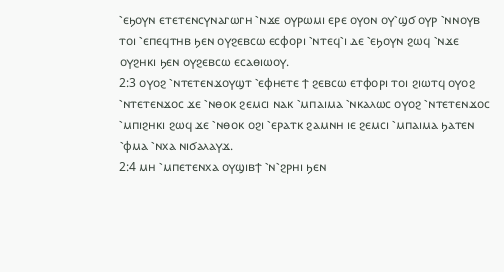⳿ⲉϧⲟⲩⲛ ⲉⲧⲉⲧⲉⲛⲥⲩⲛⲁⲅⲱⲅⲏ ⳿ⲛϫⲉ ⲟⲩⲣⲱⲙⲓ ⲉⲣⲉ ⲟⲩⲟⲛ ⲟⲩ⳿ϣϭ ⲟⲩⲣ ⳿ⲛⲛⲟⲩⲃ ⲧⲟⲓ ⳿ⲉⲡⲉϥⲧⲏⲃ ϧⲉⲛ ⲟⲩϩⲉⲃⲥⲱ ⲉⲥⲫⲟⲣⲓ ⳿ⲛⲧⲉϥ⳿ⲓ ⲇⲉ ⳿ⲉϧⲟⲩⲛ ϩⲱϥ ⳿ⲛϫⲉ ⲟⲩϩⲏⲕⲓ ϧⲉⲛ ⲟⲩϩⲉⲃⲥⲱ ⲉⲥⲁⲑⲓⲱⲟⲩ.
2:3 ⲟⲩⲟϩ ⳿ⲛⲧⲉⲧⲉⲛϫⲟⲩϣⲧ ⳿ⲉⲫⲏⲉⲧⲉ ϯ ϩⲉⲃⲥⲱ ⲉⲧⲫⲟⲣⲓ ⲧⲟⲓ ϩⲓⲱⲧϥ ⲟⲩⲟϩ ⳿ⲛⲧⲉⲧⲉⲛϫⲟⲥ ϫⲉ ⳿ⲛⲑⲟⲕ ϩⲉⲙⲥⲓ ⲛⲁⲕ ⳿ⲙⲡⲁⲓⲙⲁ ⳿ⲛⲕⲁⲗⲱⲥ ⲟⲩⲟϩ ⳿ⲛⲧⲉⲧⲉⲛϫⲟⲥ ⳿ⲙⲡⲓϩⲏⲕⲓ ϩⲱϥ ϫⲉ ⳿ⲛⲑⲟⲕ ⲟϩⲓ ⳿ⲉⲣⲁⲧⲕ ϩⲁⲙⲛⲏ ⲓⲉ ϩⲉⲙⲥⲓ ⳿ⲙⲡⲁⲓⲙⲁ ϧⲁⲧⲉⲛ ⳿ⲫⲙⲁ ⳿ⲛⲭⲁ ⲛⲓϭⲁⲗⲁⲩϫ.
2:4 ⲙⲏ ⳿ⲙⲡⲉⲧⲉⲛⲭⲁ ⲟⲩϣⲓⲃϯ ⳿ⲛ⳿ϩⲣⲏⲓ ϧⲉⲛ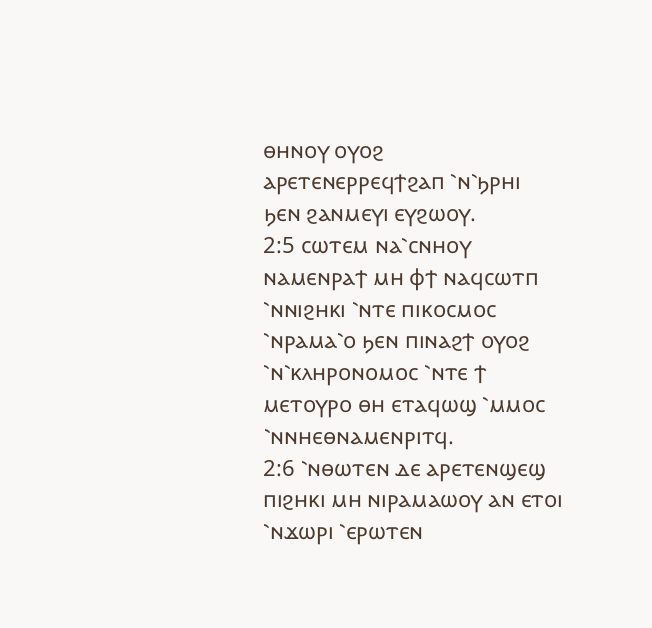ⲑⲏⲛⲟⲩ ⲟⲩⲟϩ ⲁⲣⲉⲧⲉⲛⲉⲣⲣⲉϥϯϩⲁⲡ ⳿ⲛ⳿ϧⲣⲏⲓ ϧⲉⲛ ϩⲁⲛⲙⲉⲩⲓ ⲉⲩϩⲱⲟⲩ.
2:5 ⲥⲱⲧⲉⲙ ⲛⲁ⳿ⲥⲛⲏⲟⲩ ⲛⲁⲙⲉⲛⲣⲁϯ ⲙⲏ ⲫϯ ⲛⲁϥⲥⲱⲧⲡ ⳿ⲛⲛⲓϩⲏⲕⲓ ⳿ⲛⲧⲉ ⲡⲓⲕⲟⲥⲙⲟⲥ ⳿ⲛⲣⲁⲙⲁ⳿ⲟ ϧⲉⲛ ⲡⲓⲛⲁϩϯ ⲟⲩⲟϩ ⳿ⲛ⳿ⲕⲗⲏⲣⲟⲛⲟⲙⲟⲥ ⳿ⲛⲧⲉ ϯ ⲙⲉⲧⲟⲩⲣⲟ ⲑⲏ ⲉⲧⲁϥⲱϣ ⳿ⲙⲙⲟⲥ ⳿ⲛⲛⲏⲉⲑⲛⲁⲙⲉⲛⲣⲓⲧϥ.
2:6 ⳿ⲛⲑⲱⲧⲉⲛ ⲇⲉ ⲁⲣⲉⲧⲉⲛϣⲉϣ ⲡⲓϩⲏⲕⲓ ⲙⲏ ⲛⲓⲣⲁⲙⲁⲱⲟⲩ ⲁⲛ ⲉⲧⲟⲓ ⳿ⲛϫⲱⲣⲓ ⳿ⲉⲣⲱⲧⲉⲛ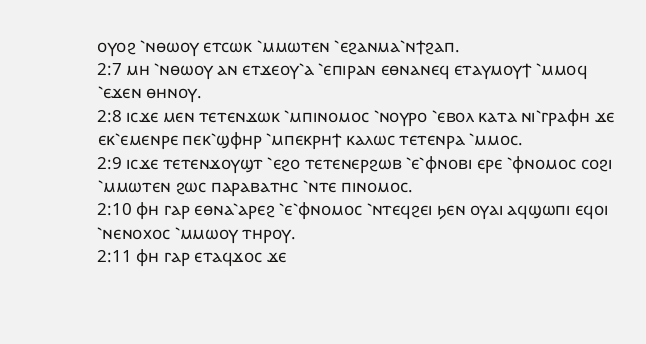ⲟⲩⲟϩ ⳿ⲛⲑⲱⲟⲩ ⲉⲧⲥⲱⲕ ⳿ⲙⲙⲱⲧⲉⲛ ⳿ⲉϩⲁⲛⲙⲁ⳿ⲛϯϩⲁⲡ.
2:7 ⲙⲏ ⳿ⲛⲑⲱⲟⲩ ⲁⲛ ⲉⲧϫⲉⲟⲩ⳿ⲁ ⳿ⲉⲡⲓⲣⲁⲛ ⲉⲑⲛⲁⲛⲉϥ ⲉⲧⲁⲩⲙⲟⲩϯ ⳿ⲙⲙⲟϥ ⳿ⲉϫⲉⲛ ⲑⲏⲛⲟⲩ.
2:8 ⲓⲥϫⲉ ⲙⲉⲛ ⲧⲉⲧⲉⲛϫⲱⲕ ⳿ⲙⲡⲓⲛⲟⲙⲟⲥ ⳿ⲛⲟⲩⲣⲟ ⳿ⲉⲃⲟⲗ ⲕⲁⲧⲁ ⲛⲓ⳿ⲅⲣⲁⲫⲏ ϫⲉ ⲉⲕ⳿ⲉⲙⲉⲛⲣⲉ ⲡⲉⲕ⳿ϣⲫⲏⲣ ⳿ⲙⲡⲉⲕⲣⲏϯ ⲕⲁⲗⲱⲥ ⲧⲉⲧⲉⲛⲣⲁ ⳿ⲙⲙⲟⲥ.
2:9 ⲓⲥϫⲉ ⲧⲉⲧⲉⲛϫⲟⲩϣⲧ ⳿ⲉϩⲟ ⲧⲉⲧⲉⲛⲉⲣϩⲱⲃ ⳿ⲉ⳿ⲫⲛⲟⲃⲓ ⲉⲣⲉ ⳿ⲫⲛⲟⲙⲟⲥ ⲥⲟϩⲓ ⳿ⲙⲙⲱⲧⲉⲛ ϩⲱⲥ ⲡⲁⲣⲁⲃⲁⲧⲏⲥ ⳿ⲛⲧⲉ ⲡⲓⲛⲟⲙⲟⲥ.
2:10 ⲫⲏ ⲅⲁⲣ ⲉⲑⲛⲁ⳿ⲁⲣⲉϩ ⳿ⲉ⳿ⲫⲛⲟⲙⲟⲥ ⳿ⲛⲧⲉϥϩⲉⲓ ϧⲉⲛ ⲟⲩⲁⲓ ⲁϥϣⲱⲡⲓ ⲉϥⲟⲓ ⳿ⲛⲉⲛⲟⲭⲟⲥ ⳿ⲙⲙⲱⲟⲩ ⲧⲏⲣⲟⲩ.
2:11 ⲫⲏ ⲅⲁⲣ ⲉⲧⲁϥϫⲟⲥ ϫⲉ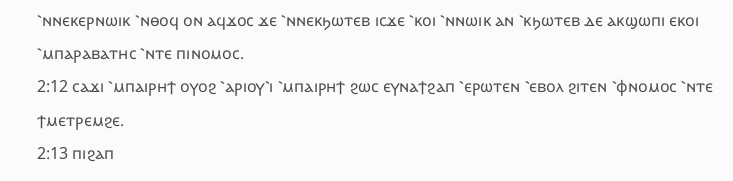⳿ⲛⲛⲉⲕⲉⲣⲛⲱⲓⲕ ⳿ⲛⲑⲟϥ ⲟⲛ ⲁϥϫⲟⲥ ϫⲉ ⳿ⲛⲛⲉⲕϧⲱⲧⲉⲃ ⲓⲥϫⲉ ⳿ⲕⲟⲓ ⳿ⲛⲛⲱⲓⲕ ⲁⲛ ⳿ⲕϧⲱⲧⲉⲃ ⲇⲉ ⲁⲕϣⲱⲡⲓ ⲉⲕⲟⲓ ⳿ⲙⲡⲁⲣⲁⲃⲁⲧⲏⲥ ⳿ⲛⲧⲉ ⲡⲓⲛⲟⲙⲟⲥ.
2:12 ⲥⲁϫⲓ ⳿ⲙⲡⲁⲓⲣⲏϯ ⲟⲩⲟϩ ⳿ⲁⲣⲓⲟⲩ⳿ⲓ ⳿ⲙⲡⲁⲓⲣⲏϯ ϩⲱⲥ ⲉⲩⲛⲁϯϩⲁⲡ ⳿ⲉⲣⲱⲧⲉⲛ ⳿ⲉⲃⲟⲗ ϩⲓⲧⲉⲛ ⳿ⲫⲛⲟⲙⲟⲥ ⳿ⲛⲧⲉ ϯⲙⲉⲧⲣⲉⲙϩⲉ.
2:13 ⲡⲓϩⲁⲡ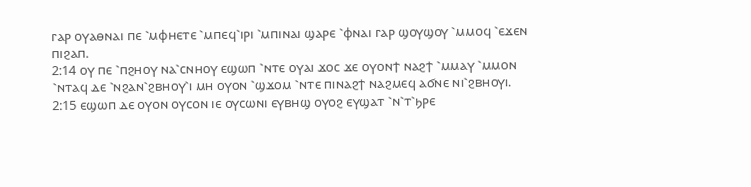ⲅⲁⲣ ⲟⲩⲁⲑⲛⲁⲓ ⲡⲉ ⳿ⲙⲫⲏⲉⲧⲉ ⳿ⲙⲡⲉϥ⳿ⲓⲣⲓ ⳿ⲙⲡⲓⲛⲁⲓ ϣⲁⲣⲉ ⳿ⲫⲛⲁⲓ ⲅⲁⲣ ϣⲟⲩϣⲟⲩ ⳿ⲙⲙⲟϥ ⳿ⲉϫⲉⲛ ⲡⲓϩⲁⲡ.
2:14 ⲟⲩ ⲡⲉ ⳿ⲡϩⲏⲟⲩ ⲛⲁ⳿ⲥⲛⲏⲟⲩ ⲉϣⲱⲡ ⳿ⲛⲧⲉ ⲟⲩⲁⲓ ϫⲟⲥ ϫⲉ ⲟⲩⲟⲛϯ ⲛⲁϩϯ ⳿ⲙⲙⲁⲩ ⳿ⲙⲙⲟⲛ ⳿ⲛⲧⲁϥ ⲇⲉ ⳿ⲛϩⲁⲛ⳿ϩⲃⲏⲟⲩ⳿ⲓ ⲙⲏ ⲟⲩⲟⲛ ⳿ϣϫⲟⲙ ⳿ⲛⲧⲉ ⲡⲓⲛⲁϩϯ ⲛⲁϩⲙⲉϥ ⲁϭⲛⲉ ⲛⲓ⳿ϩⲃⲏⲟⲩⲓ.
2:15 ⲉϣⲱⲡ ⲇⲉ ⲟⲩⲟⲛ ⲟⲩⲥⲟⲛ ⲓⲉ ⲟⲩⲥⲱⲛⲓ ⲉⲩⲃⲏϣ ⲟⲩⲟϩ ⲉⲩϣⲁⲧ ⳿ⲛ⳿ⲧ⳿ϧⲣⲉ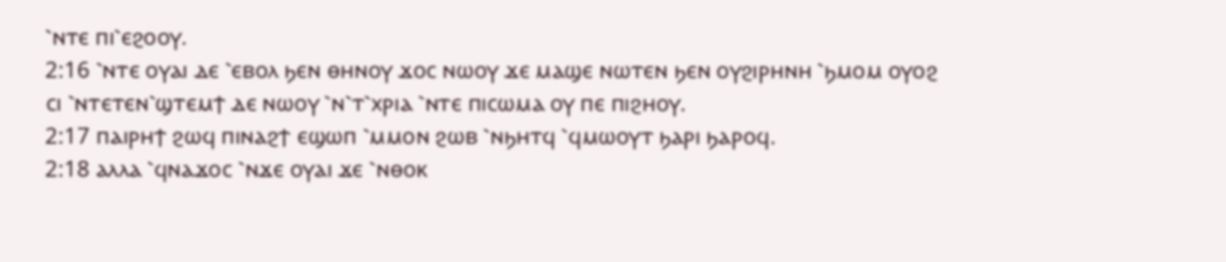⳿ⲛⲧⲉ ⲡⲓ⳿ⲉϩⲟⲟⲩ.
2:16 ⳿ⲛⲧⲉ ⲟⲩⲁⲓ ⲇⲉ ⳿ⲉⲃⲟⲗ ϧⲉⲛ ⲑⲏⲛⲟⲩ ϫⲟⲥ ⲛⲱⲟⲩ ϫⲉ ⲙⲁϣⲉ ⲛⲱⲧⲉⲛ ϧⲉⲛ ⲟⲩϩⲓⲣⲏⲛⲏ ⳿ϧⲙⲟⲙ ⲟⲩⲟϩ ⲥⲓ ⳿ⲛⲧⲉⲧⲉⲛ⳿ϣⲧⲉⲙϯ ⲇⲉ ⲛⲱⲟⲩ ⳿ⲛ⳿ⲧ⳿ⲭⲣⲓⲁ ⳿ⲛⲧⲉ ⲡⲓⲥⲱⲙⲁ ⲟⲩ ⲡⲉ ⲡⲓϩⲏⲟⲩ.
2:17 ⲡⲁⲓⲣⲏϯ ϩⲱϥ ⲡⲓⲛⲁϩϯ ⲉϣⲱⲡ ⳿ⲙⲙⲟⲛ ϩⲱⲃ ⳿ⲛϧⲏⲧϥ ⳿ϥⲙⲱⲟⲩⲧ ϧⲁⲣⲓ ϧⲁⲣⲟϥ.
2:18 ⲁⲗⲗⲁ ⳿ϥⲛⲁϫⲟⲥ ⳿ⲛϫⲉ ⲟⲩⲁⲓ ϫⲉ ⳿ⲛⲑⲟⲕ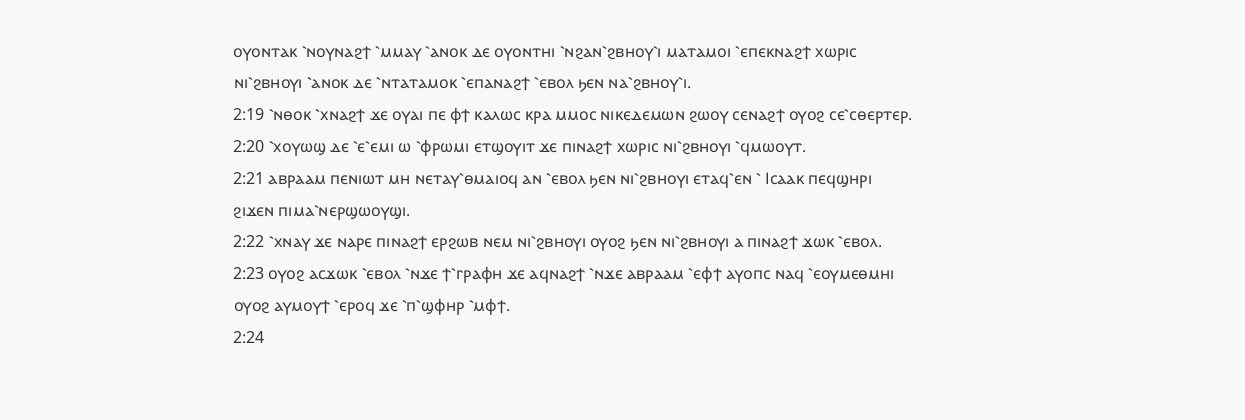ⲟⲩⲟⲛⲧⲁⲕ ⳿ⲛⲟⲩⲛⲁϩϯ ⳿ⲙⲙⲁⲩ ⳿ⲁⲛⲟⲕ ⲇⲉ ⲟⲩⲟⲛⲧⲏⲓ ⳿ⲛϩⲁⲛ⳿ϩⲃⲏⲟⲩ⳿ⲓ ⲙⲁⲧⲁⲙⲟⲓ ⳿ⲉⲡⲉⲕⲛⲁϩϯ ⲭⲱⲣⲓⲥ ⲛⲓ⳿ϩⲃⲏⲟⲩⲓ ⳿ⲁⲛⲟⲕ ⲇⲉ ⳿ⲛⲧⲁⲧⲁⲙⲟⲕ ⳿ⲉⲡⲁⲛⲁϩϯ ⳿ⲉⲃⲟⲗ ϧⲉⲛ ⲛⲁ⳿ϩⲃⲏⲟⲩ⳿ⲓ.
2:19 ⳿ⲛⲑⲟⲕ ⳿ⲭⲛⲁϩϯ ϫⲉ ⲟⲩⲁⲓ ⲡⲉ ⲫϯ ⲕⲁⲗⲱⲥ ⲕⲣⲁ ⲙⲙⲟⲥ ⲛⲓⲕⲉⲇⲉⲙⲱⲛ ϩⲱⲟⲩ ⲥⲉⲛⲁϩϯ ⲟⲩⲟϩ ⲥⲉ⳿ⲥⲑⲉⲣⲧⲉⲣ.
2:20 ⳿ⲭⲟⲩⲱϣ ⲇⲉ ⳿ⲉ⳿ⲉⲙⲓ ⲱ ⳿ⲫⲣⲱⲙⲓ ⲉⲧϣⲟⲩⲓⲧ ϫⲉ ⲡⲓⲛⲁϩϯ ⲭⲱⲣⲓⲥ ⲛⲓ⳿ϩⲃⲏⲟⲩⲓ ⳿ϥⲙⲱⲟⲩⲧ.
2:21 ⲁⲃⲣⲁⲁⲙ ⲡⲉⲛⲓⲱⲧ ⲙⲏ ⲛⲉⲧⲁⲩ⳿ⲑⲙⲁⲓⲟϥ ⲁⲛ ⳿ⲉⲃⲟⲗ ϧⲉⲛ ⲛⲓ⳿ϩⲃⲏⲟⲩⲓ ⲉⲧⲁϥ⳿ⲉⲛ ⳿ Ⲓⲥⲁⲁⲕ ⲡⲉϥϣⲏⲣⲓ ϩⲓϫⲉⲛ ⲡⲓⲙⲁ⳿ⲛⲉⲣϣⲱⲟⲩϣⲓ.
2:22 ⳿ⲭⲛⲁⲩ ϫⲉ ⲛⲁⲣⲉ ⲡⲓⲛⲁϩϯ ⲉⲣϩⲱⲃ ⲛⲉⲙ ⲛⲓ⳿ϩⲃⲏⲟⲩⲓ ⲟⲩⲟϩ ϧⲉⲛ ⲛⲓ⳿ϩⲃⲏⲟⲩⲓ ⲁ ⲡⲓⲛⲁϩϯ ϫⲱⲕ ⳿ⲉⲃⲟⲗ.
2:23 ⲟⲩⲟϩ ⲁⲥϫⲱⲕ ⳿ⲉⲃⲟⲗ ⳿ⲛϫⲉ ϯ⳿ⲅⲣⲁⲫⲏ ϫⲉ ⲁϥⲛⲁϩϯ ⳿ⲛϫⲉ ⲁⲃⲣⲁⲁⲙ ⳿ⲉⲫϯ ⲁⲩⲟⲡⲥ ⲛⲁϥ ⳿ⲉⲟⲩⲙⲉⲑⲙⲏⲓ ⲟⲩⲟϩ ⲁⲩⲙⲟⲩϯ ⳿ⲉⲣⲟϥ ϫⲉ ⳿ⲡ⳿ϣⲫⲏⲣ ⳿ⲙⲫϯ.
2:24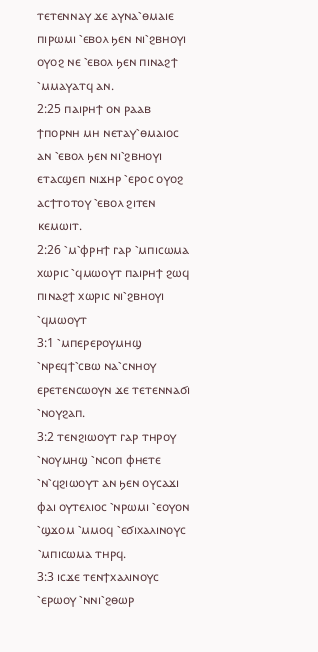ⲧⲉⲧⲉⲛⲛⲁⲩ ϫⲉ ⲁⲩⲛⲁ⳿ⲑⲙⲁⲓⲉ ⲡⲓⲣⲱⲙⲓ ⳿ⲉⲃⲟⲗ ϧⲉⲛ ⲛⲓ⳿ϩⲃⲏⲟⲩⲓ ⲟⲩⲟϩ ⲛⲉ ⳿ⲉⲃⲟⲗ ϧⲉⲛ ⲡⲓⲛⲁϩϯ ⳿ⲙⲙⲁⲩⲁⲧϥ ⲁⲛ.
2:25 ⲡⲁⲓⲣⲏϯ ⲟⲛ ⲣⲁⲁⲃ ϯⲡⲟⲣⲛⲏ ⲙⲏ ⲛⲉⲧⲁⲩ⳿ⲑⲙⲁⲓⲟⲥ ⲁⲛ ⳿ⲉⲃⲟⲗ ϧⲉⲛ ⲛⲓ⳿ϩⲃⲏⲟⲩⲓ ⲉⲧⲁⲥϣⲉⲡ ⲛⲓϫⲏⲣ ⳿ⲉⲣⲟⲥ ⲟⲩⲟϩ ⲁⲥϯⲧⲟⲧⲟⲩ ⳿ⲉⲃⲟⲗ ϩⲓⲧⲉⲛ ⲕⲉⲙⲱⲓⲧ.
2:26 ⳿ⲙ⳿ⲫⲣⲏϯ ⲅⲁⲣ ⳿ⲙⲡⲓⲥⲱⲙⲁ ⲭⲱⲣⲓⲥ ⳿ϥⲙⲱⲟⲩⲧ ⲡⲁⲓⲣⲏϯ ϩⲱϥ ⲡⲓⲛⲁϩϯ ⲭⲱⲣⲓⲥ ⲛⲓ⳿ϩⲃⲏⲟⲩⲓ ⳿ϥⲙⲱⲟⲩⲧ
3:1 ⳿ⲙⲡⲉⲣⲉⲣⲟⲩⲙⲏϣ ⳿ⲛⲣⲉϥϯ⳿ⲥⲃⲱ ⲛⲁ⳿ⲥⲛⲏⲟⲩ ⲉⲣⲉⲧⲉⲛⲥⲱⲟⲩⲛ ϫⲉ ⲧⲉⲧⲉⲛⲛⲁϭⲓ ⳿ⲛⲟⲩϩⲁⲡ.
3:2 ⲧⲉⲛϩⲓⲱⲟⲩⲧ ⲅⲁⲣ ⲧⲏⲣⲟⲩ ⳿ⲛⲟⲩⲙⲏϣ ⳿ⲛⲥⲟⲡ ⲫⲏⲉⲧⲉ ⳿ⲛ⳿ϥϩⲓⲱⲟⲩⲧ ⲁⲛ ϧⲉⲛ ⲟⲩⲥⲁϫⲓ ⲫⲁⲓ ⲟⲩⲧⲉⲗⲓⲟⲥ ⳿ⲛⲣⲱⲙⲓ ⳿ⲉⲟⲩⲟⲛ ⳿ϣϫⲟⲙ ⳿ⲙⲙⲟϥ ⳿ⲉϭⲓⲭⲁⲗⲓⲛⲟⲩⲥ ⳿ⲙⲡⲓⲥⲱⲙⲁ ⲧⲏⲣϥ.
3:3 ⲓⲥϫⲉ ⲧⲉⲛϯⲭⲁⲗⲓⲛⲟⲩⲥ ⳿ⲉⲣⲱⲟⲩ ⳿ⲛⲛⲓ⳿ϩⲑⲱⲣ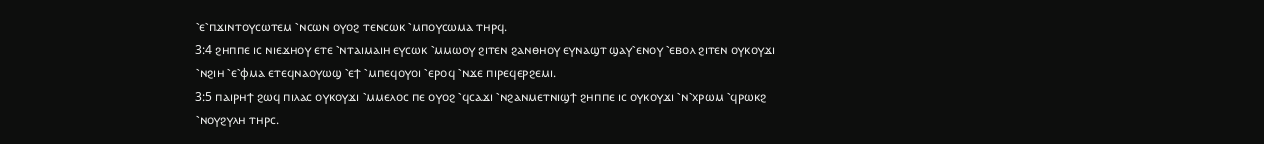⳿ⲉ⳿ⲡϫⲓⲛⲧⲟⲩⲥⲱⲧⲉⲙ ⳿ⲛⲥⲱⲛ ⲟⲩⲟϩ ⲧⲉⲛⲥⲱⲕ ⳿ⲙⲡⲟⲩⲥⲱⲙⲁ ⲧⲏⲣϥ.
3:4 ϩⲏⲡⲡⲉ ⲓⲥ ⲛⲓⲉϫⲏⲟⲩ ⲉⲧⲉ ⳿ⲛⲧⲁⲓⲙⲁⲓⲏ ⲉⲩⲥⲱⲕ ⳿ⲙⲙⲱⲟⲩ ϩⲓⲧⲉⲛ ϩⲁⲛⲑⲏⲟⲩ ⲉⲩⲛⲁϣⲧ ϣⲁⲩ⳿ⲉⲛⲟⲩ ⳿ⲉⲃⲟⲗ ϩⲓⲧⲉⲛ ⲟⲩⲕⲟⲩϫⲓ ⳿ⲛϩⲓⲏ ⳿ⲉ⳿ⲫⲙⲁ ⲉⲧⲉϥⲛⲁⲟⲩⲱϣ ⳿ⲉϯ ⳿ⲙⲡⲉϥⲟⲩⲟⲓ ⳿ⲉⲣⲟϥ ⳿ⲛϫⲉ ⲡⲓⲣⲉϥⲉⲣϩⲉⲙⲓ.
3:5 ⲡⲁⲓⲣⲏϯ ϩⲱϥ ⲡⲓⲗⲁⲥ ⲟⲩⲕⲟⲩϫⲓ ⳿ⲙⲙⲉⲗⲟⲥ ⲡⲉ ⲟⲩⲟϩ ⳿ϥⲥⲁϫⲓ ⳿ⲛϩⲁⲛⲙⲉⲧⲛⲓϣϯ ϩⲏⲡⲡⲉ ⲓⲥ ⲟⲩⲕⲟⲩϫⲓ ⳿ⲛ⳿ⲭⲣⲱⲙ ⳿ϥⲣⲱⲕϩ ⳿ⲛⲟⲩϩⲩⲗⲏ ⲧⲏⲣⲥ.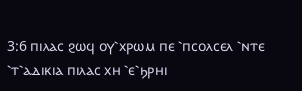3:6 ⲡⲓⲗⲁⲥ ϩⲱϥ ⲟⲩ⳿ⲭⲣⲱⲙ ⲡⲉ ⳿ⲡⲥⲟⲗⲥⲉⲗ ⳿ⲛⲧⲉ ⳿ⲧ⳿ⲁⲇⲓⲕⲓⲁ ⲡⲓⲗⲁⲥ ⲭⲏ ⳿ⲉ⳿ϧⲣⲏⲓ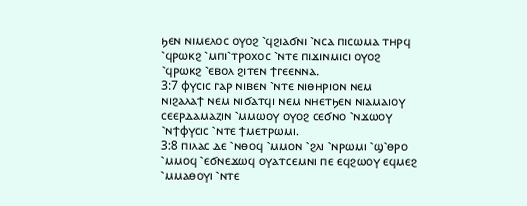ϧⲉⲛ ⲛⲓⲙⲉⲗⲟⲥ ⲟⲩⲟϩ ⳿ϥϩⲓⲁϭⲛⲓ ⳿ⲛⲥⲁ ⲡⲓⲥⲱⲙⲁ ⲧⲏⲣϥ ⳿ϥⲣⲱⲕϩ ⳿ⲙⲡⲓ⳿ⲧⲣⲟⲭⲟⲥ ⳿ⲛⲧⲉ ⲡⲓϫⲓⲛⲙⲓⲥⲓ ⲟⲩⲟϩ ⳿ϥⲣⲱⲕϩ ⳿ⲉⲃⲟⲗ ϩⲓⲧⲉⲛ ϯⲅⲉⲉⲛⲛⲁ.
3:7 ⲫⲩⲥⲓⲥ ⲅⲁⲣ ⲛⲓⲃⲉⲛ ⳿ⲛⲧⲉ ⲛⲓⲑⲏⲣⲓⲟⲛ ⲛⲉⲙ ⲛⲓϩⲁⲗⲁϯ ⲛⲉⲙ ⲛⲓϭⲁⲧϥⲓ ⲛⲉⲙ ⲛⲏⲉⲧϧⲉⲛ ⲛⲓⲁⲙⲁⲓⲟⲩ ⲥⲉⲉⲣⲇⲁⲙⲁⲍⲓⲛ ⳿ⲙⲙⲱⲟⲩ ⲟⲩⲟϩ ⲥⲉϭⲛⲟ ⳿ⲛϫⲱⲟⲩ ⳿ⲛϯⲫⲩⲥⲓⲥ ⳿ⲛⲧⲉ ϯⲙⲉⲧⲣⲱⲙⲓ.
3:8 ⲡⲓⲗⲁⲥ ⲇⲉ ⳿ⲛⲑⲟϥ ⳿ⲙⲙⲟⲛ ⳿ϩⲗⲓ ⳿ⲛⲣⲱⲙⲓ ⳿ϣ⳿ⲑⲣⲟ ⳿ⲙⲙⲟϥ ⳿ⲉϭⲛⲉϫⲱϥ ⲟⲩⲁⲧⲥⲉⲙⲛⲓ ⲡⲉ ⲉϥϩⲱⲟⲩ ⲉϥⲙⲉϩ ⳿ⲙⲙⲁⲑⲟⲩⲓ ⳿ⲛⲧⲉ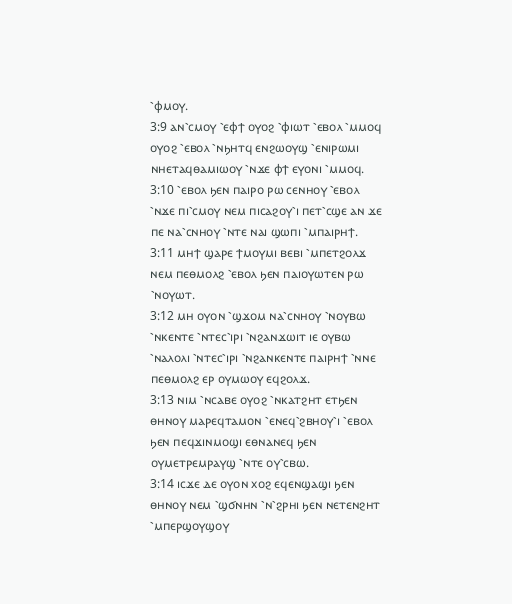⳿ⲫⲙⲟⲩ.
3:9 ⲁⲛ⳿ⲥⲙⲟⲩ ⳿ⲉⲫϯ ⲟⲩⲟϩ ⳿ⲫⲓⲱⲧ ⳿ⲉⲃⲟⲗ ⳿ⲙⲙⲟϥ ⲟⲩⲟϩ ⳿ⲉⲃⲟⲗ ⳿ⲛϧⲏⲧϥ ⲉⲛϩⲱⲟⲩϣ ⳿ⲉⲛⲓⲣⲱⲙⲓ ⲛⲏⲉⲧⲁϥⲑⲁⲙⲓⲱⲟⲩ ⳿ⲛϫⲉ ⲫϯ ⲉⲩⲟⲛⲓ ⳿ⲙⲙⲟϥ.
3:10 ⳿ⲉⲃⲟⲗ ϧⲉⲛ ⲡⲁⲓⲣⲟ ⲣⲱ ⲥⲉⲛⲏⲟⲩ ⳿ⲉⲃⲟⲗ ⳿ⲛϫⲉ ⲡⲓ⳿ⲥⲙⲟⲩ ⲛⲉⲙ ⲡⲓⲥⲁϩⲟⲩ⳿ⲓ ⲡⲉⲧ⳿ⲥϣⲉ ⲁⲛ ϫⲉ ⲡⲉ ⲛⲁ⳿ⲥⲛⲏⲟⲩ ⳿ⲛⲧⲉ ⲛⲁⲓ ϣⲱⲡⲓ ⳿ⲙⲡⲁⲓⲣⲏϯ.
3:11 ⲙⲏϯ ϣⲁⲣⲉ ϯⲙⲟⲩⲙⲓ ⲃⲉⲃⲓ ⳿ⲙⲡⲉⲧϩⲟⲗϫ ⲛⲉⲙ ⲡⲉⲑⲙⲟⲗϩ ⳿ⲉⲃⲟⲗ ϧⲉⲛ ⲡⲁⲓⲟⲩⲱⲧⲉⲛ ⲣⲱ ⳿ⲛⲟⲩⲱⲧ.
3:12 ⲙⲏ ⲟⲩⲟⲛ ⳿ϣϫⲟⲙ ⲛⲁ⳿ⲥⲛⲏⲟⲩ ⳿ⲛⲟⲩⲃⲱ ⳿ⲛⲕⲉⲛⲧⲉ ⳿ⲛⲧⲉⲥ⳿ⲓⲣⲓ ⳿ⲛϩⲁⲛϫⲱⲓⲧ ⲓⲉ ⲟⲩⲃⲱ ⳿ⲛⲁⲗⲟⲗⲓ ⳿ⲛⲧⲉⲥ⳿ⲓⲣⲓ ⳿ⲛϩⲁⲛⲕⲉⲛⲧⲉ ⲡⲁⲓⲣⲏϯ ⳿ⲛⲛⲉ ⲡⲉⲑⲙⲟⲗϩ ⲉⲣ ⲟⲩⲙⲱⲟⲩ ⲉϥϩⲟⲗϫ.
3:13 ⲛⲓⲙ ⳿ⲛⲥⲁⲃⲉ ⲟⲩⲟϩ ⳿ⲛⲕⲁⲧϩⲏⲧ ⲉⲧϧⲉⲛ ⲑⲏⲛⲟⲩ ⲙⲁⲣⲉϥⲧⲁⲙⲟⲛ ⳿ⲉⲛⲉϥ⳿ϩⲃⲏⲟⲩ⳿ⲓ ⳿ⲉⲃⲟⲗ ϧⲉⲛ ⲡⲉϥϫⲓⲛⲙⲟϣⲓ ⲉⲑⲛⲁⲛⲉϥ ϧⲉⲛ ⲟⲩⲙⲉⲧⲣⲉⲙⲣⲁⲩϣ ⳿ⲛⲧⲉ ⲟⲩ⳿ⲥⲃⲱ.
3:14 ⲓⲥϫⲉ ⲇⲉ ⲟⲩⲟⲛ ⲭⲟϩ ⲉϥⲉⲛϣⲁϣⲓ ϧⲉⲛ ⲑⲏⲛⲟⲩ ⲛⲉⲙ ⳿ϣϭⲛⲏⲛ ⳿ⲛ⳿ϩⲣⲏⲓ ϧⲉⲛ ⲛⲉⲧⲉⲛϩⲏⲧ ⳿ⲙⲡⲉⲣϣⲟⲩϣⲟⲩ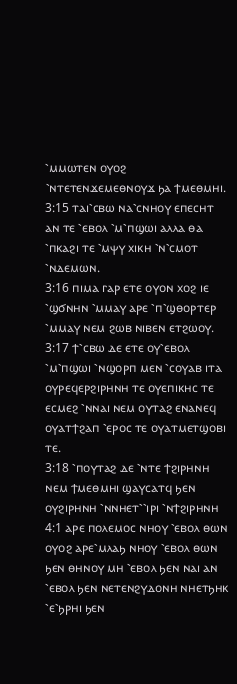⳿ⲙⲙⲱⲧⲉⲛ ⲟⲩⲟϩ ⳿ⲛⲧⲉⲧⲉⲛϫⲉⲙⲉⲑⲛⲟⲩϫ ϧⲁ ϯⲙⲉⲑⲙⲏⲓ.
3:15 ⲧⲁⲓ⳿ⲥⲃⲱ ⲛⲁ⳿ⲥⲛⲏⲟⲩ ⲉⲡⲉⲥⲏⲧ ⲁⲛ ⲧⲉ ⳿ⲉⲃⲟⲗ ⳿ⲙ⳿ⲡϣⲱⲓ ⲁⲗⲗⲁ ⲑⲁ ⳿ⲡⲕⲁϩⲓ ⲧⲉ ⳿ⲙⲯⲩ ⲭⲓⲕⲏ ⳿ⲛ⳿ⲥⲙⲟⲧ ⳿ⲛⲇⲉⲙⲱⲛ.
3:16 ⲡⲓⲙⲁ ⲅⲁⲣ ⲉⲧⲉ ⲟⲩⲟⲛ ⲭⲟϩ ⲓⲉ ⳿ϣϭⲛⲏⲛ ⳿ⲙⲙⲁⲩ ⲁⲣⲉ ⳿ⲡ⳿ϣⲑⲟⲣⲧⲉⲣ ⳿ⲙⲙⲁⲩ ⲛⲉⲙ ϩⲱⲃ ⲛⲓⲃⲉⲛ ⲉⲧϩⲱⲟⲩ.
3:17 ϯ⳿ⲥⲃⲱ ⲇⲉ ⲉⲧⲉ ⲟⲩ⳿ⲉⲃⲟⲗ ⳿ⲙ⳿ⲡϣⲱⲓ ⳿ⲛϣⲟⲣⲡ ⲙⲉⲛ ⳿ⲥⲟⲩⲁⲃ ⲓⲧⲁ ⲟⲩⲣⲉϥⲉⲣϩⲓⲣⲏⲛⲏ ⲧⲉ ⲟⲩⲉⲡⲓⲕⲏⲥ ⲧⲉ ⲉⲥⲙⲉϩ ⳿ⲛⲛⲁⲓ ⲛⲉⲙ ⲟⲩⲧⲁϩ ⲉⲛⲁⲛⲉϥ ⲟⲩⲁⲧϯϩⲁⲡ ⳿ⲉⲣⲟⲥ ⲧⲉ ⲟⲩⲁⲧⲙⲉⲧϣⲟⲃⲓ ⲧⲉ.
3:18 ⳿ⲡⲟⲩⲧⲁϩ ⲇⲉ ⳿ⲛⲧⲉ ϯϩⲓⲣⲏⲛⲏ ⲛⲉⲙ ϯⲙⲉⲑⲙⲏⲓ ϣⲁⲩⲥⲁⲧϥ ϧⲉⲛ ⲟⲩϩⲓⲣⲏⲛⲏ ⳿ⲛⲛⲏⲉⲧ⳿⳿ⲓⲣⲓ ⳿ⲛϯϩⲓⲣⲏⲛⲏ
4:1 ⲁⲣⲉ ⲡⲟⲗⲉⲙⲟⲥ ⲛⲏⲟⲩ ⳿ⲉⲃⲟⲗ ⲑⲱⲛ ⲟⲩⲟϩ ⲁⲣⲉ⳿ⲙⲗⲁϧ ⲛⲏⲟⲩ ⳿ⲉⲃⲟⲗ ⲑⲱⲛ ϧⲉⲛ ⲑⲏⲛⲟⲩ ⲙⲏ ⳿ⲉⲃⲟⲗ ϧⲉⲛ ⲛⲁⲓ ⲁⲛ ⳿ⲉⲃⲟⲗ ϧⲉⲛ ⲛⲉⲧⲉⲛϩⲩⲇⲟⲛⲏ ⲛⲏⲉⲧϧⲏⲕ ⳿ⲉ⳿ϧⲣⲏⲓ ϧⲉⲛ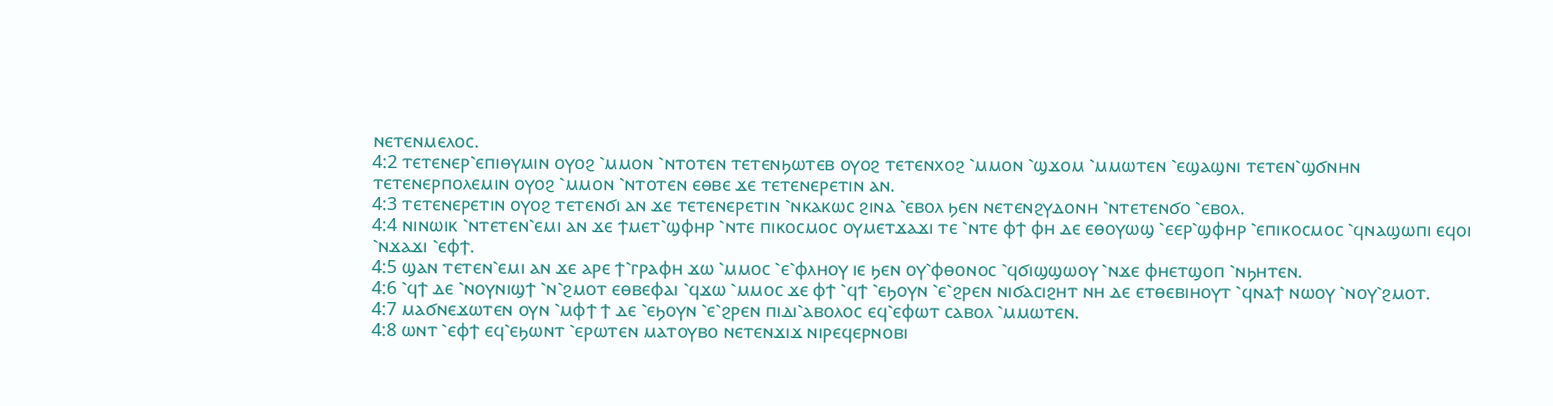ⲛⲉⲧⲉⲛⲙⲉⲗⲟⲥ.
4:2 ⲧⲉⲧⲉⲛⲉⲣ⳿ⲉⲡⲓⲑⲩⲙⲓⲛ ⲟⲩⲟϩ ⳿ⲙⲙⲟⲛ ⳿ⲛⲧⲟⲧⲉⲛ ⲧⲉⲧⲉⲛϧⲱⲧⲉⲃ ⲟⲩⲟϩ ⲧⲉⲧⲉⲛⲭⲟϩ ⳿ⲙⲙⲟⲛ ⳿ϣϫⲟⲙ ⳿ⲙⲙⲱⲧⲉⲛ ⳿ⲉϣⲁϣⲛⲓ ⲧⲉⲧⲉⲛ⳿ϣϭⲛⲏⲛ ⲧⲉⲧⲉⲛⲉⲣⲡⲟⲗⲉⲙⲓⲛ ⲟⲩⲟϩ ⳿ⲙⲙⲟⲛ ⳿ⲛⲧⲟⲧⲉⲛ ⲉⲑⲃⲉ ϫⲉ ⲧⲉⲧⲉⲛⲉⲣⲉⲧⲓⲛ ⲁⲛ.
4:3 ⲧⲉⲧⲉⲛⲉⲣⲉⲧⲓⲛ ⲟⲩⲟϩ ⲧⲉⲧⲉⲛϭⲓ ⲁⲛ ϫⲉ ⲧⲉⲧⲉⲛⲉⲣⲉⲧⲓⲛ ⳿ⲛⲕⲁⲕⲱⲥ ϩⲓⲛⲁ ⳿ⲉⲃⲟⲗ ϧⲉⲛ ⲛⲉⲧⲉⲛϩⲩⲇⲟⲛⲏ ⳿ⲛⲧⲉⲧⲉⲛϭⲟ ⳿ⲉⲃⲟⲗ.
4:4 ⲛⲓⲛⲱⲓⲕ ⳿ⲛⲧⲉⲧⲉⲛ⳿ⲉⲙⲓ ⲁⲛ ϫⲉ ϯⲙⲉⲧ⳿ϣⲫⲏⲣ ⳿ⲛⲧⲉ ⲡⲓⲕⲟⲥⲙⲟⲥ ⲟⲩⲙⲉⲧϫⲁϫⲓ ⲧⲉ ⳿ⲛⲧⲉ ⲫϯ ⲫⲏ ⲇⲉ ⲉⲑⲟⲩⲱϣ ⳿ⲉⲉⲣ⳿ϣⲫⲏⲣ ⳿ⲉⲡⲓⲕⲟⲥⲙⲟⲥ ⳿ϥⲛⲁϣⲱⲡⲓ ⲉϥⲟⲓ ⳿ⲛϫⲁϫⲓ ⳿ⲉⲫϯ.
4:5 ϣⲁⲛ ⲧⲉⲧⲉⲛ⳿ⲉⲙⲓ ⲁⲛ ϫⲉ ⲁⲣⲉ ϯ⳿ⲅⲣⲁⲫⲏ ϫⲱ ⳿ⲙⲙⲟⲥ ⳿ⲉ⳿ⲫⲗⲏⲟⲩ ⲓⲉ ϧⲉⲛ ⲟⲩ⳿ⲫⲑⲟⲛⲟⲥ ⳿ϥϭⲓϣϣⲱⲟⲩ ⳿ⲛϫⲉ ⲫⲏⲉⲧϣⲟⲡ ⳿ⲛϧⲏⲧⲉⲛ.
4:6 ⳿ϥϯ ⲇⲉ ⳿ⲛⲟⲩⲛⲓϣϯ ⳿ⲛ⳿ϩⲙⲟⲧ ⲉⲑⲃⲉⲫⲁⲓ ⳿ϥϫⲱ ⳿ⲙⲙⲟⲥ ϫⲉ ⲫϯ ⳿ϥϯ ⳿ⲉϧⲟⲩⲛ ⳿ⲉ⳿ϩⲣⲉⲛ ⲛⲓϭⲁⲥⲓϩⲏⲧ ⲛⲏ ⲇⲉ ⲉⲧⲑⲉⲃⲓⲏⲟⲩⲧ ⳿ϥⲛⲁϯ ⲛⲱⲟⲩ ⳿ⲛⲟⲩ⳿ϩⲙⲟⲧ.
4:7 ⲙⲁϭⲛⲉϫⲱⲧⲉⲛ ⲟⲩⲛ ⳿ⲙⲫϯ ϯ ⲇⲉ ⳿ⲉϧⲟⲩⲛ ⳿ⲉ⳿ϩⲣⲉⲛ ⲡⲓⲇⲓ⳿ⲁⲃⲟⲗⲟⲥ ⲉϥ⳿ⲉⲫⲱⲧ ⲥⲁⲃⲟⲗ ⳿ⲙⲙⲱⲧⲉⲛ.
4:8 ⲱⲛⲧ ⳿ⲉⲫϯ ⲉϥ⳿ⲉϧⲱⲛⲧ ⳿ⲉⲣⲱⲧⲉⲛ ⲙⲁⲧⲟⲩⲃⲟ ⲛⲉⲧⲉⲛϫⲓϫ ⲛⲓⲣⲉϥⲉⲣⲛⲟⲃⲓ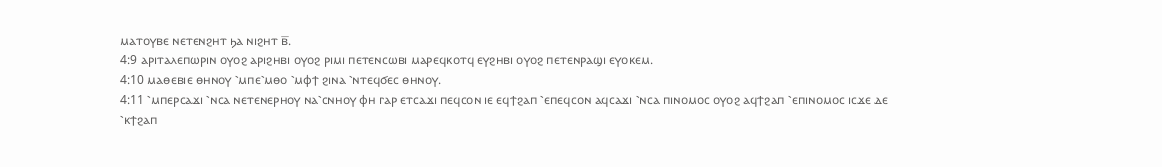ⲙⲁⲧⲟⲩⲃⲉ ⲛⲉⲧⲉⲛϩⲏⲧ ϧⲁ ⲛⲓϩⲏⲧ ⲃ̅.
4:9 ⲁⲣⲓⲧⲁⲗⲉⲡⲱⲣⲓⲛ ⲟⲩⲟϩ ⲁⲣⲓϩⲏⲃⲓ ⲟⲩⲟϩ ⲣⲓⲙⲓ ⲡⲉⲧⲉⲛⲥⲱⲃⲓ ⲙⲁⲣⲉϥⲕⲟⲧϥ ⲉⲩϩⲏⲃⲓ ⲟⲩⲟϩ ⲡⲉⲧⲉⲛⲣⲁϣⲓ ⲉⲩⲟⲕⲉⲙ.
4:10 ⲙⲁⲑⲉⲃⲓⲉ ⲑⲏⲛⲟⲩ ⳿ⲙⲡⲉ⳿ⲙⲑⲟ ⳿ⲙⲫϯ ϩⲓⲛⲁ ⳿ⲛⲧⲉϥϭⲉⲥ ⲑⲏⲛⲟⲩ.
4:11 ⳿ⲙⲡⲉⲣⲥⲁϫⲓ ⳿ⲛⲥⲁ ⲛⲉⲧⲉⲛⲉⲣⲏⲟⲩ ⲛⲁ⳿ⲥⲛⲏⲟⲩ ⲫⲏ ⲅⲁⲣ ⲉⲧⲥⲁϫⲓ ⲡⲉϥⲥⲟⲛ ⲓⲉ ⲉϥϯϩⲁⲡ ⳿ⲉⲡⲉϥⲥⲟⲛ ⲁϥⲥⲁϫⲓ ⳿ⲛⲥⲁ ⲡⲓⲛⲟⲙⲟⲥ ⲟⲩⲟϩ ⲁϥϯϩⲁⲡ ⳿ⲉⲡⲓⲛⲟⲙⲟⲥ ⲓⲥϫⲉ ⲇⲉ ⳿ⲕϯϩⲁⲡ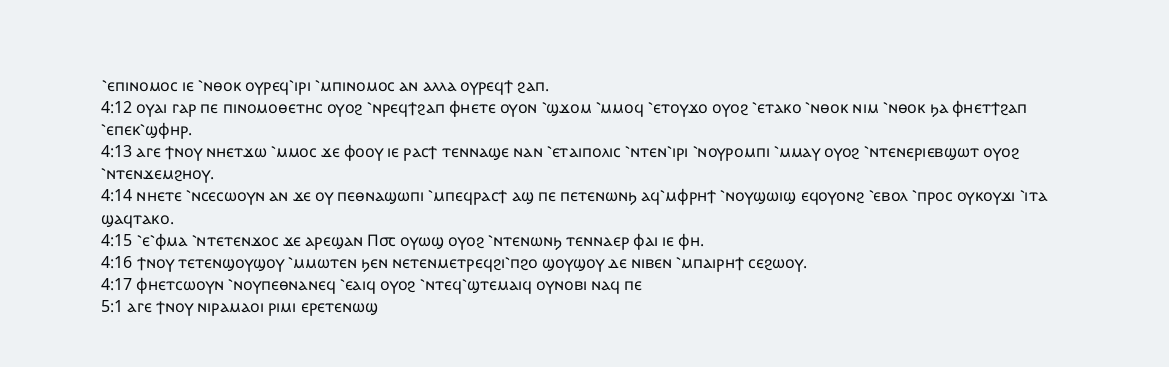⳿ⲉⲡⲓⲛⲟⲙⲟⲥ ⲓⲉ ⳿ⲛⲑⲟⲕ ⲟⲩⲣⲉϥ⳿ⲓⲣⲓ ⳿ⲙⲡⲓⲛⲟⲙⲟⲥ ⲁⲛ ⲁⲗⲗⲁ ⲟⲩⲣⲉϥϯ ϩⲁⲡ.
4:12 ⲟⲩⲁⲓ ⲅⲁⲣ ⲡⲉ ⲡⲓⲛⲟⲙⲟⲑⲉⲧⲏⲥ ⲟⲩⲟϩ ⳿ⲛⲣⲉϥϯϩⲁⲡ ⲫⲏⲉⲧⲉ ⲟⲩⲟⲛ ⳿ϣϫⲟⲙ ⳿ⲙⲙⲟϥ ⳿ⲉⲧⲟⲩϫⲟ ⲟⲩⲟϩ ⳿ⲉⲧⲁⲕⲟ ⳿ⲛⲑⲟⲕ ⲛⲓⲙ ⳿ⲛⲑⲟⲕ ϧⲁ ⲫⲏⲉⲧϯϩⲁⲡ ⳿ⲉⲡⲉⲕ⳿ϣⲫⲏⲣ.
4:13 ⲁⲅⲉ ϯⲛⲟⲩ ⲛⲏⲉⲧϫⲱ ⳿ⲙⲙⲟⲥ ϫⲉ ⲫⲟⲟⲩ ⲓⲉ ⲣⲁⲥϯ ⲧⲉⲛⲛⲁϣⲉ ⲛⲁⲛ ⳿ⲉⲧⲁⲓⲡⲟⲗⲓⲥ ⳿ⲛⲧⲉⲛ⳿ⲓⲣⲓ ⳿ⲛⲟⲩⲣⲟⲙⲡⲓ ⳿ⲙⲙⲁⲩ ⲟⲩⲟϩ ⳿ⲛⲧⲉⲛⲉⲣⲓⲉⲃϣⲱⲧ ⲟⲩⲟϩ ⳿ⲛⲧⲉⲛϫⲉⲙϩⲏⲟⲩ.
4:14 ⲛⲏⲉⲧⲉ ⳿ⲛⲥⲉⲥⲱⲟⲩⲛ ⲁⲛ ϫⲉ ⲟⲩ ⲡⲉⲑⲛⲁϣⲱⲡⲓ ⳿ⲙⲡⲉϥⲣⲁⲥϯ ⲁϣ ⲡⲉ ⲡⲉⲧⲉⲛⲱⲛϧ ⲁϥ⳿ⲙⲫⲣⲏϯ ⳿ⲛⲟⲩϣⲱⲓϣ ⲉϥⲟⲩⲟⲛϩ ⳿ⲉⲃⲟⲗ ⳿ⲡⲣⲟⲥ ⲟⲩⲕⲟⲩϫⲓ ⳿ⲓⲧⲁ ϣⲁϥⲧⲁⲕⲟ.
4:15 ⳿ⲉ⳿ⲫⲙⲁ ⳿ⲛⲧⲉⲧⲉⲛϫⲟⲥ ϫⲉ ⲁⲣⲉϣⲁⲛ Ⲡ⳪ ⲟⲩⲱϣ ⲟⲩⲟϩ ⳿ⲛⲧⲉⲛⲱⲛϧ ⲧⲉⲛⲛⲁⲉⲣ ⲫⲁⲓ ⲓⲉ ⲫⲏ.
4:16 ϯⲛⲟⲩ ⲧⲉⲧⲉⲛϣⲟⲩϣⲟⲩ ⳿ⲙⲙⲱⲧⲉⲛ ϧⲉⲛ ⲛⲉⲧⲉⲛⲙⲉⲧⲣⲉϥϩⲓ⳿ⲡϩⲟ ϣⲟⲩϣⲟⲩ ⲇⲉ ⲛⲓⲃⲉⲛ ⳿ⲙⲡⲁⲓⲣⲏϯ ⲥⲉϩⲱⲟⲩ.
4:17 ⲫⲏⲉⲧⲥⲱⲟⲩⲛ ⳿ⲛⲟⲩⲡⲉⲑⲛⲁⲛⲉϥ ⳿ⲉⲁⲓϥ ⲟⲩⲟϩ ⳿ⲛⲧⲉϥ⳿ϣⲧⲉⲙⲁⲓϥ ⲟⲩⲛⲟⲃⲓ ⲛⲁϥ ⲡⲉ
5:1 ⲁⲅⲉ ϯⲛⲟⲩ ⲛⲓⲣⲁⲙⲁⲟⲓ ⲣⲓⲙⲓ ⲉⲣⲉⲧⲉⲛⲱϣ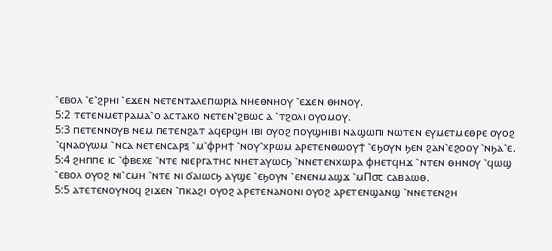⳿ⲉⲃⲟⲗ ⳿ⲉ⳿ϩⲣⲏⲓ ⳿ⲉϫⲉⲛ ⲛⲉⲧⲉⲛⲧⲁⲗⲉⲡⲱⲣⲓⲁ ⲛⲏⲉⲑⲛⲏⲟⲩ ⳿ⲉϫⲉⲛ ⲑⲏⲛⲟⲩ.
5:2 ⲧⲉⲧⲉⲛⲙⲉⲧⲣⲁⲙⲁ⳿ⲟ ⲁⲥⲧⲁⲕⲟ ⲛⲉⲧⲉⲛ⳿ϩⲃⲱⲥ ⲁ ⳿ⲧϩⲟⲗⲓ ⲟⲩⲟⲙⲟⲩ.
5:3 ⲡⲉⲧⲉⲛⲛⲟⲩⲃ ⲛⲉⲙ ⲡⲉⲧⲉⲛϩⲁⲧ ⲁϥⲉⲣϣⲏ ⲓⲃⲓ ⲟⲩⲟϩ ⲡⲟⲩϣⲏⲓⲃⲓ ⲛⲁϣⲱⲡⲓ ⲛⲱⲧⲉⲛ ⲉⲩⲙⲉⲧⲙⲉⲑⲣⲉ ⲟⲩⲟϩ ⳿ϥⲛⲁⲟⲩⲱⲙ ⳿ⲛⲥⲁ ⲛⲉⲧⲉⲛⲥⲁⲣⲝ ⳿ⲙ⳿ⲫⲣⲏϯ ⳿ⲛⲟⲩ⳿ⲭⲣⲱⲙ ⲁⲣⲉⲧⲉⲛⲑⲱⲟⲩϯ ⳿ⲉϧⲟⲩⲛ ϧⲉⲛ ϩⲁⲛ⳿ⲉϩⲟⲟⲩ ⳿ⲛϧⲁ⳿ⲉ.
5:4 ϩⲏⲡⲡⲉ ⲓⲥ ⳿ⲫⲃⲉⲭⲉ ⳿ⲛⲧⲉ ⲛⲓⲉⲣⲅⲁⲧⲏⲥ ⲛⲏⲉⲧⲁⲩⲱⲥϧ ⳿ⲛⲛⲉⲧⲉⲛⲭⲱⲣⲁ ⲫⲏⲉⲧϥⲏϫ ⳿ⲛⲧⲉⲛ ⲑⲏⲛⲟⲩ ⳿ϥⲱϣ ⳿ⲉⲃⲟⲗ ⲟⲩⲟϩ ⲛⲓ⳿ⲥⲙⲏ ⳿ⲛⲧⲉ ⲛⲓ ϭⲁⲓⲱⲥϧ ⲁⲩϣⲉ ⳿ⲉϧⲟⲩⲛ ⳿ⲉⲛⲉⲛⲙⲁϣϫ ⳿ⲙⲠ⳪ ⲥⲁⲃⲁⲱⲑ.
5:5 ⲁⲧⲉⲧⲉⲛⲟⲩⲛⲟϥ ϩⲓϫⲉⲛ ⳿ⲡⲕⲁϩⲓ ⲟⲩⲟϩ ⲁⲣⲉⲧⲉⲛⲁⲛⲟⲛⲓ ⲟⲩⲟϩ ⲁⲣⲉⲧⲉⲛϣⲁⲛϣ ⳿ⲛⲛⲉⲧⲉⲛϩⲏ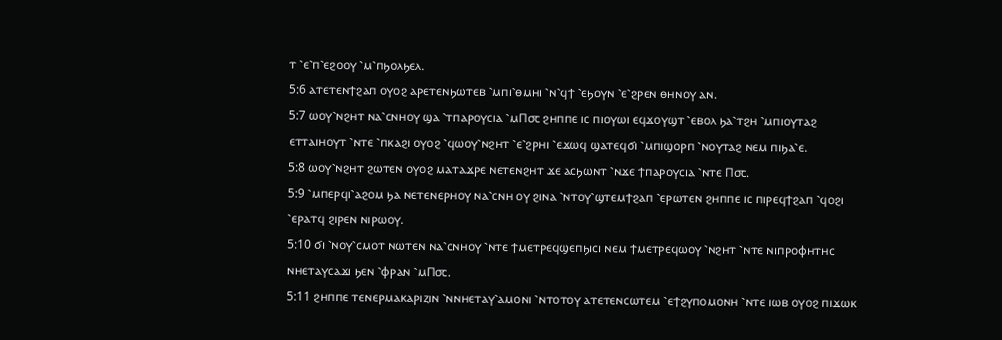ⲧ ⳿ⲉ⳿ⲡ⳿ⲉϩⲟⲟⲩ ⳿ⲙ⳿ⲡϧⲟⲗϧⲉⲗ.
5:6 ⲁⲧⲉⲧⲉⲛϯϩⲁⲡ ⲟⲩⲟϩ ⲁⲣⲉⲧⲉⲛϧⲱⲧⲉⲃ ⳿ⲙⲡⲓ⳿ⲑⲙⲏⲓ ⳿ⲛ⳿ϥϯ ⳿ⲉϧⲟⲩⲛ ⳿ⲉ⳿ϩⲣⲉⲛ ⲑⲏⲛⲟⲩ ⲁⲛ.
5:7 ⲱⲟⲩ⳿ⲛϩⲏⲧ ⲛⲁ⳿ⲥⲛⲏⲟⲩ ϣⲁ ⳿ⲧⲡⲁⲣⲟⲩⲥⲓⲁ ⳿ⲙⲠ⳪ ϩⲏⲡⲡⲉ ⲓⲥ ⲡⲓⲟⲩⲱⲓ ⲉϥϫⲟⲩϣⲧ ⳿ⲉⲃⲟⲗ ϧⲁ⳿ⲧϩⲏ ⳿ⲙⲡⲓⲟⲩⲧⲁϩ ⲉⲧⲧⲁⲓⲏⲟⲩⲧ ⳿ⲛⲧⲉ ⳿ⲡⲕⲁϩⲓ ⲟⲩⲟϩ ⳿ϥⲱⲟⲩ⳿ⲛϩⲏⲧ ⳿ⲉ⳿ϩⲣⲏⲓ ⳿ⲉϫⲱϥ ϣⲁⲧⲉϥϭⲓ ⳿ⲙⲡⲓϣⲟⲣⲡ ⳿ⲛⲟⲩⲧⲁϩ ⲛⲉⲙ ⲡⲓϧⲁ⳿ⲉ.
5:8 ⲱⲟⲩ⳿ⲛϩⲏⲧ ϩⲱⲧⲉⲛ ⲟⲩⲟϩ ⲙⲁⲧⲁϫⲣⲉ ⲛⲉⲧⲉⲛϩⲏⲧ ϫⲉ ⲁⲥϧⲱⲛⲧ ⳿ⲛϫⲉ ϯⲡⲁⲣⲟⲩⲥⲓⲁ ⳿ⲛⲧⲉ Ⲡ⳪.
5:9 ⳿ⲙⲡⲉⲣϥⲓ⳿ⲁϩⲟⲙ ϧⲁ ⲛⲉⲧⲉⲛⲉⲣⲏⲟⲩ ⲛⲁ⳿ⲥⲛⲏ ⲟⲩ ϩⲓⲛⲁ ⳿ⲛⲧⲟⲩ⳿ϣⲧⲉⲙϯϩⲁⲡ ⳿ⲉⲣⲱⲧⲉⲛ ϩⲏⲡⲡⲉ ⲓⲥ ⲡⲓⲣⲉϥϯϩⲁⲡ ⳿ϥⲟϩⲓ ⳿ⲉⲣⲁⲧϥ ϩⲓⲣⲉⲛ ⲛⲓⲣⲱⲟⲩ.
5:10 ϭⲓ ⳿ⲛⲟⲩ⳿ⲥⲙⲟⲧ ⲛⲱⲧⲉⲛ ⲛⲁ⳿ⲥⲛⲏⲟⲩ ⳿ⲛⲧⲉ ϯⲙⲉⲧⲣⲉϥϣⲉⲡϧⲓⲥⲓ ⲛⲉⲙ ϯⲙⲉⲧⲣⲉϥⲱⲟⲩ ⳿ⲛϩⲏⲧ ⳿ⲛⲧⲉ ⲛⲓⲡⲣⲟⲫⲏⲧⲏⲥ ⲛⲏⲉⲧⲁⲩⲥⲁϫⲓ ϧⲉⲛ ⳿ⲫⲣⲁⲛ ⳿ⲙⲠ⳪.
5:11 ϩⲏⲡⲡⲉ ⲧⲉⲛⲉⲣⲙⲁⲕⲁⲣⲓⲍⲓⲛ ⳿ⲛⲛⲏⲉⲧⲁⲩ⳿ⲁⲙⲟⲛⲓ ⳿ⲛⲧⲟⲧⲟⲩ ⲁⲧⲉⲧⲉⲛⲥⲱⲧⲉⲙ ⳿ⲉϯϩⲩⲡⲟⲙⲟⲛⲏ ⳿ⲛⲧⲉ ⲓⲱⲃ ⲟⲩⲟϩ ⲡⲓϫⲱⲕ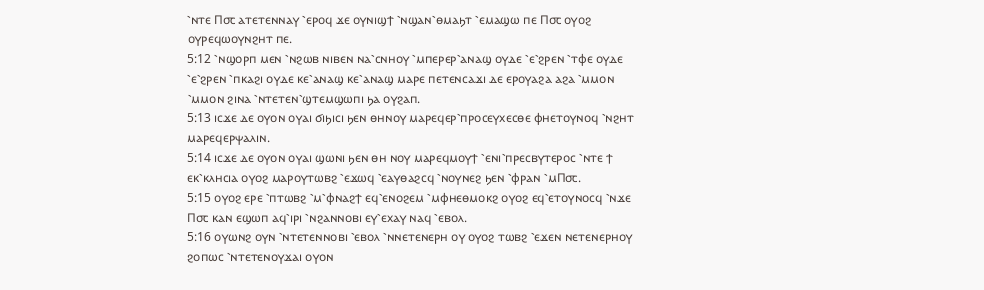⳿ⲛⲧⲉ Ⲡ⳪ ⲁⲧⲉⲧⲉⲛⲛⲁⲩ ⳿ⲉⲣⲟϥ ϫⲉ ⲟⲩⲛⲓϣϯ ⳿ⲛϣⲁⲛ⳿ⲑⲙⲁϧⲧ ⳿ⲉⲙⲁϣⲱ ⲡⲉ Ⲡ⳪ ⲟⲩⲟϩ ⲟⲩⲣⲉϥⲱⲟⲩⲛϩⲏⲧ ⲡⲉ.
5:12 ⳿ⲛϣⲟⲣⲡ ⲙⲉⲛ ⳿ⲛϩⲱⲃ ⲛⲓⲃⲉⲛ ⲛⲁ⳿ⲥⲛⲏⲟⲩ ⳿ⲙⲡⲉⲣⲉⲣ⳿ⲁⲛⲁϣ ⲟⲩⲇⲉ ⳿ⲉ⳿ϩⲣⲉⲛ ⳿ⲧⲫⲉ ⲟⲩⲇⲉ ⳿ⲉ⳿ϩⲣⲉⲛ ⳿ⲡⲕⲁϩⲓ ⲟⲩⲇⲉ ⲕⲉ⳿ⲁⲛⲁϣ ⲕⲉ⳿ⲁⲛⲁϣ ⲙⲁⲣⲉ ⲡⲉⲧⲉⲛⲥⲁϫⲓ ⲇⲉ ⲉⲣⲟⲩⲁϩⲁ ⲁϩⲁ ⳿ⲙⲙⲟⲛ ⳿ⲙⲙⲟⲛ ϩⲓⲛⲁ ⳿ⲛⲧⲉⲧⲉⲛ⳿ϣⲧⲉⲙϣⲱⲡⲓ ϧⲁ ⲟⲩϩⲁⲡ.
5:13 ⲓⲥϫⲉ ⲇⲉ ⲟⲩⲟⲛ ⲟⲩⲁⲓ ϭⲓϧⲓⲥⲓ ϧⲉⲛ ⲑⲏⲛⲟⲩ ⲙⲁⲣⲉϥⲉⲣ⳿ⲡⲣⲟⲥⲉⲩⲭⲉⲥⲑⲉ ⲫⲏⲉⲧⲟⲩⲛⲟϥ ⳿ⲛϩⲏⲧ ⲙⲁⲣⲉϥⲉⲣⲯⲁⲗⲓⲛ.
5:14 ⲓⲥϫⲉ ⲇⲉ ⲟⲩⲟⲛ ⲟⲩⲁⲓ ϣⲱⲛⲓ ϧⲉⲛ ⲑⲏ ⲛⲟⲩ ⲙⲁⲣⲉϥⲙⲟⲩϯ ⳿ⲉⲛⲓ⳿ⲡⲣⲉⲥⲃⲩⲧⲉⲣⲟⲥ ⳿ⲛⲧⲉ ϯ ⲉⲕ⳿ⲕⲗⲏⲥⲓⲁ ⲟⲩⲟϩ ⲙⲁⲣⲟⲩⲧⲱⲃϩ ⳿ⲉϫⲱϥ ⳿ⲉⲁⲩⲑⲁϩⲥϥ ⳿ⲛⲟⲩⲛⲉϩ ϧⲉⲛ ⳿ⲫⲣⲁⲛ ⳿ⲙⲠ⳪.
5:15 ⲟⲩⲟϩ ⲉⲣⲉ ⳿ⲡⲧⲱⲃϩ ⳿ⲙ⳿ⲫⲛⲁϩϯ ⲉϥ⳿ⲉⲛⲟϩⲉⲙ ⳿ⲙⲫⲏⲉⲑⲙⲟⲕϩ ⲟⲩⲟϩ ⲉϥ⳿ⲉⲧⲟⲩⲛⲟⲥϥ ⳿ⲛϫⲉ Ⲡ⳪ ⲕⲁⲛ ⲉϣⲱⲡ ⲁϥ⳿ⲓⲣⲓ ⳿ⲛϩⲁⲛⲛⲟⲃⲓ ⲉⲩ⳿ⲉⲭⲁⲩ ⲛⲁϥ ⳿ⲉⲃⲟⲗ.
5:16 ⲟⲩⲱⲛϩ ⲟⲩⲛ ⳿ⲛⲧⲉⲧⲉⲛⲛⲟⲃⲓ ⳿ⲉⲃⲟⲗ ⳿ⲛⲛⲉⲧⲉⲛⲉⲣⲏ ⲟⲩ ⲟⲩⲟϩ ⲧⲱⲃϩ ⳿ⲉϫⲉⲛ ⲛⲉⲧⲉⲛⲉⲣⲏⲟⲩ ϩⲟⲡⲱⲥ ⳿ⲛⲧⲉⲧⲉⲛⲟⲩϫⲁⲓ ⲟⲩⲟⲛ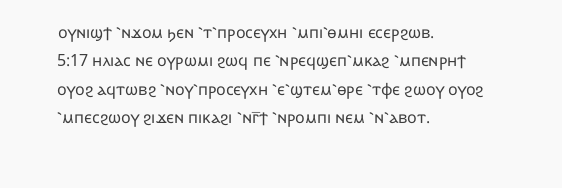ⲟⲩⲛⲓϣϯ ⳿ⲛϫⲟⲙ ϧⲉⲛ ⳿ⲧ⳿ⲡⲣⲟⲥⲉⲩⲭⲏ ⳿ⲙⲡⲓ⳿ⲑⲙⲏⲓ ⲉⲥⲉⲣϩⲱⲃ.
5:17 ⲏⲗⲓⲁⲥ ⲛⲉ ⲟⲩⲣⲱⲙⲓ ϩⲱϥ ⲡⲉ ⳿ⲛⲣⲉϥϣⲉⲡ⳿ⲙⲕⲁϩ ⳿ⲙⲡⲉⲛⲣⲏϯ ⲟⲩⲟϩ ⲁϥⲧⲱⲃϩ ⳿ⲛⲟⲩ⳿ⲡⲣⲟⲥⲉⲩⲭⲏ ⳿ⲉ⳿ϣⲧⲉⲙ⳿ⲑⲣⲉ ⳿ⲧⲫⲉ ϩⲱⲟⲩ ⲟⲩⲟϩ ⳿ⲙⲡⲉⲥϩⲱⲟⲩ ϩⲓϫⲉⲛ ⲡⲓⲕⲁϩⲓ ⳿ⲛⲅ̅ϯ ⳿ⲛⲣⲟⲙⲡⲓ ⲛⲉⲙ ⳿ⲛ⳿ⲁⲃⲟⲧ.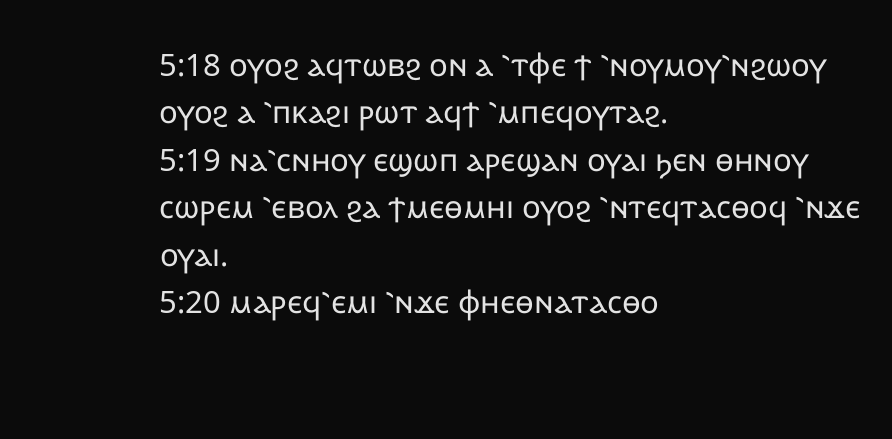5:18 ⲟⲩⲟϩ ⲁϥⲧⲱⲃϩ ⲟⲛ ⲁ ⳿ⲧⲫⲉ ϯ ⳿ⲛⲟⲩⲙⲟⲩ⳿ⲛϩⲱⲟⲩ ⲟⲩⲟϩ ⲁ ⳿ⲡⲕⲁϩⲓ ⲣⲱⲧ ⲁϥϯ ⳿ⲙⲡⲉϥⲟⲩⲧⲁϩ.
5:19 ⲛⲁ⳿ⲥⲛⲏⲟⲩ ⲉϣⲱⲡ ⲁⲣⲉϣⲁⲛ ⲟⲩⲁⲓ ϧⲉⲛ ⲑⲏⲛⲟⲩ ⲥⲱⲣⲉⲙ ⳿ⲉⲃⲟⲗ ϩⲁ ϯⲙⲉⲑⲙⲏⲓ ⲟⲩⲟϩ ⳿ⲛⲧⲉϥⲧⲁⲥⲑⲟϥ ⳿ⲛϫⲉ ⲟⲩⲁⲓ.
5:20 ⲙⲁⲣⲉϥ⳿ⲉⲙⲓ ⳿ⲛϫⲉ ⲫⲏⲉⲑⲛⲁⲧⲁⲥⲑⲟ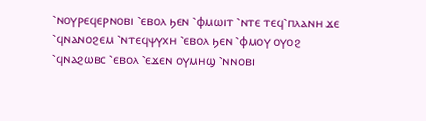⳿ⲛⲟⲩⲣⲉϥⲉⲣⲛⲟⲃⲓ ⳿ⲉⲃⲟⲗ ϧⲉⲛ ⳿ⲫⲙⲱⲓⲧ ⳿ⲛⲧⲉ ⲧⲉϥ⳿ⲡⲗⲁⲛⲏ ϫⲉ ⳿ϥⲛⲁⲛⲟϩⲉⲙ ⳿ⲛⲧⲉϥⲯⲩⲭⲏ ⳿ⲉⲃⲟⲗ ϧⲉⲛ ⳿ⲫⲙⲟⲩ ⲟⲩⲟϩ ⳿ϥⲛⲁϩⲱⲃⲥ ⳿ⲉⲃⲟⲗ ⳿ⲉϫⲉⲛ ⲟⲩⲙⲏϣ ⳿ⲛⲛⲟⲃⲓ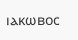ⲓⲁⲕⲱⲃⲟⲥ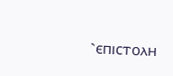⳿ⲉⲡⲓⲥⲧⲟⲗⲏ